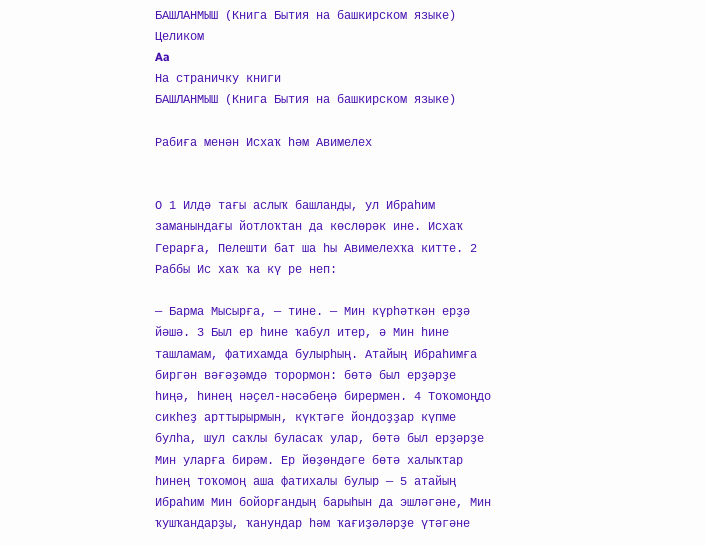БАШЛАНМЫШ (Книга Бытия на башкирском языке)
Целиком
Aa
На страничку книги
БАШЛАНМЫШ (Книга Бытия на башкирском языке)

Рабиға менән Исхаҡ һәм Авимелех


О 1 Илдә тағы аслыҡ башланды, ул Ибраһим заманындағы йотлоҡтан да көслөрәк ине. Исхаҡ Герарға, Пелешти бат ша һы Авимелехҡа китте. 2 Раббы Ис хаҡ ҡа кү ре неп:

— Барма Мысырға, — тине. — Мин күрһәткән ерҙә йәшә. 3 Был ер һине ҡабул итер, ә Мин һине ташламам, фатихамда булырһың. Атайың Ибраһимға биргән вәғәҙәмдә торормон: бөтә был ерҙәрҙе һиңә, һинең нәҫел-нәсәбеңә бирермен. 4 Тоҡомоңдо сикһеҙ арттырырмын, күктәге йондоҙҙар күпме булһа, шул саҡлы буласаҡ улар, бөтә был ерҙәрҙе Мин уларға бирәм. Ер йөҙөндәге бөтә халыҡтар һинең тоҡомоң аша фатихалы булыр — 5 атайың Ибраһим Мин бойорғандың барыһын да эшләгәне, Мин ҡушҡандарҙы, ҡанундар һәм ҡағиҙәләрҙе үтәгәне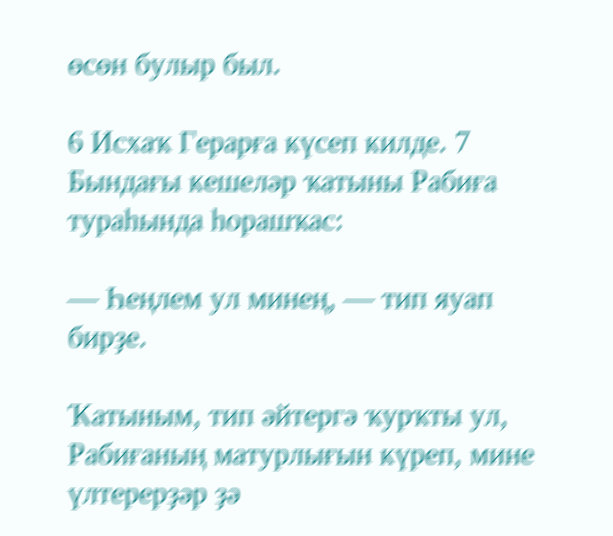өсөн булыр был.

6 Исхаҡ Герарға күсеп килде. 7 Бындағы кешеләр ҡатыны Рабиға тураһында һорашҡас:

— Һеңлем ул минең, — тип яуап бирҙе.

Ҡатыным, тип әйтергә ҡурҡты ул, Рабиғаның матурлығын күреп, мине үлтерерҙәр ҙә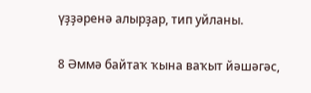үҙҙәренә алырҙар, тип уйланы.

8 Әммә байтаҡ ҡына ваҡыт йәшәгәс,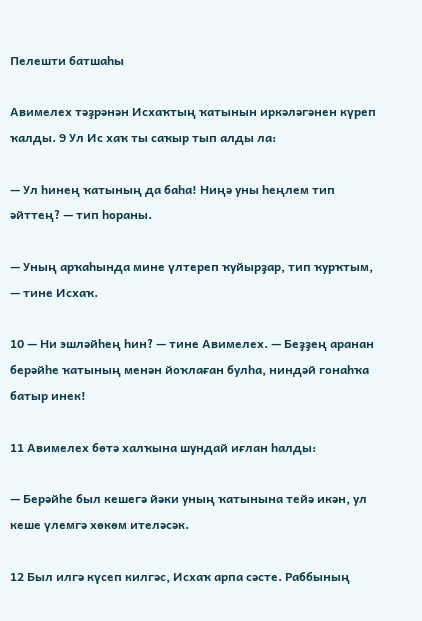Пелешти батшаһы

Авимелех тәҙрәнән Исхаҡтың ҡатынын иркәләгәнен күреп ҡалды. 9 Ул Ис хаҡ ты саҡыр тып алды ла:

— Ул һинең ҡатының да баһа! Ниңә уны һеңлем тип әйттең? — тип һораны.

— Уның арҡаһында мине үлтереп ҡуйырҙар, тип ҡурҡтым, — тине Исхаҡ.

10 — Ни эшләйһең һин? — тине Авимелех. — Беҙҙең аранан берәйһе ҡатының менән йоҡлаған булһа, ниндәй гонаһҡа батыр инек!

11 Авимелех бөтә халҡына шундай иғлан һалды:

— Берәйһе был кешегә йәки уның ҡатынына тейә икән, ул кеше үлемгә хөкөм ителәсәк.

12 Был илгә күсеп килгәс, Исхаҡ арпа сәсте. Раббының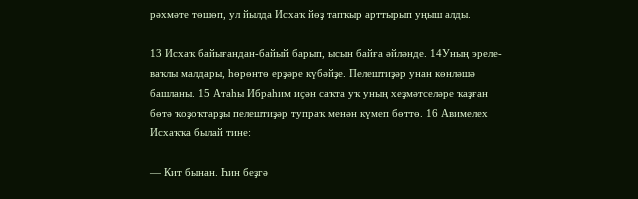рәхмәте төшөп, ул йылда Исхаҡ йөҙ тапҡыр арттырып уңыш алды.

13 Исхаҡ байығандан-байый барып, ысын байға әйләнде. 14Уның эреле-ваҡлы малдары, һөрөнтө ерҙәре күбәйҙе. Пелештиҙәр унан көнләшә башланы. 15 Атаһы Ибраһим иҫән саҡта уҡ уның хеҙмәтселәре ҡаҙған бөтә ҡоҙоҡтарҙы пелештиҙәр тупраҡ менән күмеп бөттө. 16 Авимелех Исхаҡҡа былай тине:

— Кит бынан. Һин беҙгә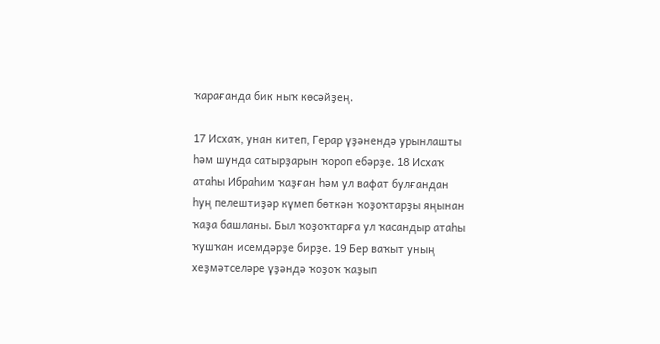ҡарағанда бик ныҡ көсәйҙең.

17 Исхаҡ, унан китеп, Герар үҙәнендә урынлашты һәм шунда сатырҙарын ҡороп ебәрҙе. 18 Исхаҡ атаһы Ибраһим ҡаҙған һәм ул вафат булғандан һуң пелештиҙәр күмеп бөткән ҡоҙоҡтарҙы яңынан ҡаҙа башланы. Был ҡоҙоҡтарға ул ҡасандыр атаһы ҡушҡан исемдәрҙе бирҙе. 19 Бер ваҡыт уның хеҙмәтселәре үҙәндә ҡоҙоҡ ҡаҙып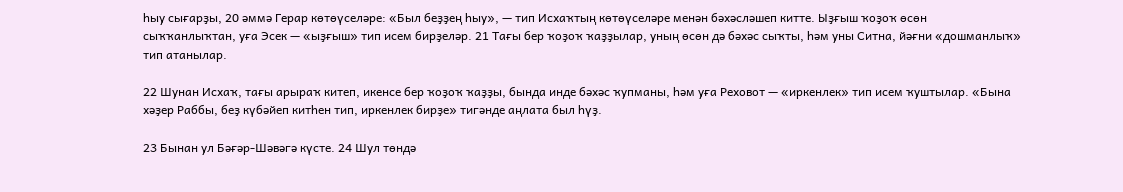һыу сығарҙы, 20 әммә Герар көтөүселәре: «Был беҙҙең һыу», — тип Исхаҡтың көтөүселәре менән бәхәсләшеп китте. Ыҙғыш ҡоҙоҡ өсөн сыҡҡанлыҡтан, уға Эсек — «ыҙғыш» тип исем бирҙеләр. 21 Тағы бер ҡоҙоҡ ҡаҙҙылар, уның өсөн дә бәхәс сыҡты, һәм уны Ситна, йәғни «дошманлыҡ» тип атанылар.

22 Шунан Исхаҡ, тағы арыраҡ китеп, икенсе бер ҡоҙоҡ ҡаҙҙы, бында инде бәхәс ҡупманы, һәм уға Реховот — «иркенлек» тип исем ҡуштылар. «Бына хәҙер Раббы, беҙ күбәйеп китһен тип, иркенлек бирҙе» тигәнде аңлата был һүҙ.

23 Бынан ул Бәғәр-Шәвәгә күсте. 24 Шул төндә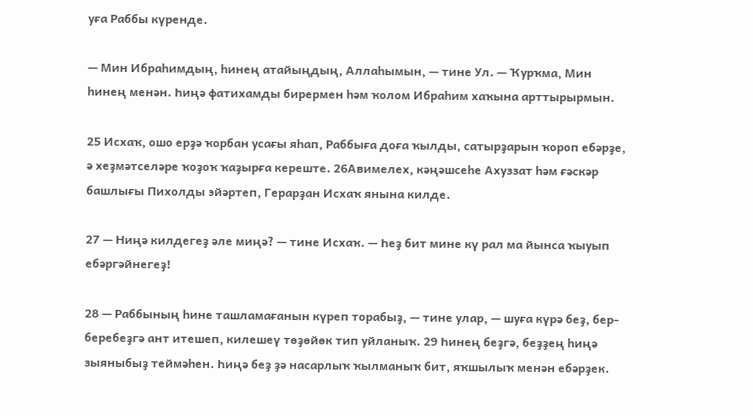уға Раббы күренде.

— Мин Ибраһимдың, һинең атайыңдың, Аллаһымын, — тине Ул. — Ҡурҡма, Мин һинең менән. Һиңә фатихамды бирермен һәм ҡолом Ибраһим хаҡына арттырырмын.

25 Исхаҡ, ошо ерҙә ҡорбан усағы яһап, Раббыға доға ҡылды, сатырҙарын ҡороп ебәрҙе, ә хеҙмәтселәре ҡоҙоҡ ҡаҙырға кереште. 26Авимелех, кәңәшсеһе Ахуззат һәм ғәскәр башлығы Пихолды эйәртеп, Герарҙан Исхаҡ янына килде.

27 — Ниңә килдегеҙ әле миңә? — тине Исхаҡ. — Һеҙ бит мине кү рал ма йынса ҡыуып ебәргәйнегеҙ!

28 — Раббының һине ташламағанын күреп торабыҙ, — тине улар, — шуға күрә беҙ, бер-беребеҙгә ант итешеп, килешеү төҙөйөк тип уйланыҡ. 29 Һинең беҙгә, беҙҙең һиңә зыяныбыҙ теймәһен. Һиңә беҙ ҙә насарлыҡ ҡылманыҡ бит, яҡшылыҡ менән ебәрҙек.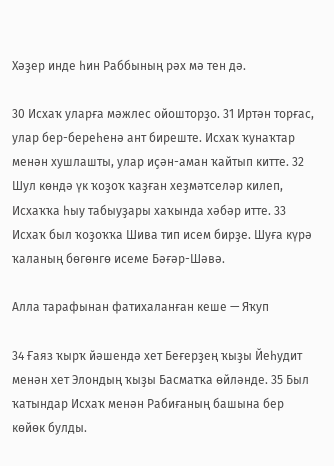Хәҙер инде һин Раббының рәх мә тен дә.

30 Исхаҡ уларға мәжлес ойошторҙо. 31 Иртән торғас, улар бер-береһенә ант биреште. Исхаҡ ҡунаҡтар менән хушлашты, улар иҫән-аман ҡайтып китте. 32 Шул көндә үк ҡоҙоҡ ҡаҙған хеҙмәтселәр килеп, Исхаҡҡа һыу табыуҙары хаҡында хәбәр итте. 33 Исхаҡ был ҡоҙоҡҡа Шива тип исем бирҙе. Шуға күрә ҡаланың бөгөнгө исеме Бәғәр-Шәвә.

Алла тарафынан фатихаланған кеше — Яҡуп

34 Ғаяз ҡырҡ йәшендә хет Беғерҙең ҡыҙы Йеһудит менән хет Элондың ҡыҙы Басматҡа өйләнде. 35 Был ҡатындар Исхаҡ менән Рабиғаның башына бер көйөк булды.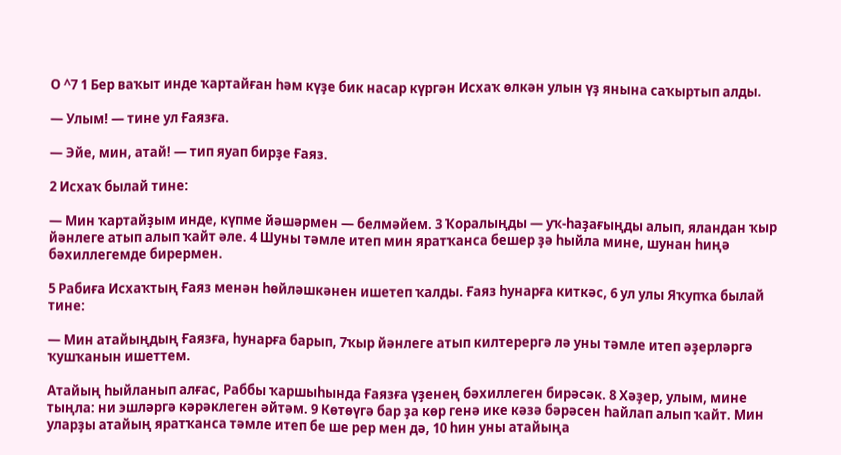О ^7 1 Бер ваҡыт инде ҡартайған һәм күҙе бик насар күргән Исхаҡ өлкән улын үҙ янына саҡыртып алды.

— Улым! — тине ул Ғаязға.

— Эйе, мин, атай! — тип яуап бирҙе Ғаяз.

2 Исхаҡ былай тине:

— Мин ҡартайҙым инде, күпме йәшәрмен — белмәйем. 3 Ҡоралыңды — уҡ-һаҙағыңды алып, яландан ҡыр йәнлеге атып алып ҡайт әле. 4 Шуны тәмле итеп мин яратҡанса бешер ҙә һыйла мине, шунан һиңә бәхиллегемде бирермен.

5 Рабиға Исхаҡтың Ғаяз менән һөйләшкәнен ишетеп ҡалды. Ғаяз һунарға киткәс, 6 ул улы Яҡупҡа былай тине:

— Мин атайыңдың Ғаязға, һунарға барып, 7ҡыр йәнлеге атып килтерергә лә уны тәмле итеп әҙерләргә ҡушҡанын ишеттем.

Атайың һыйланып алғас, Раббы ҡаршыһында Ғаязға үҙенең бәхиллеген бирәсәк. 8 Хәҙер, улым, мине тыңла: ни эшләргә кәрәклеген әйтәм. 9 Көтөүгә бар ҙа көр генә ике кәзә бәрәсен һайлап алып ҡайт. Мин уларҙы атайың яратҡанса тәмле итеп бе ше рер мен дә, 10 һин уны атайыңа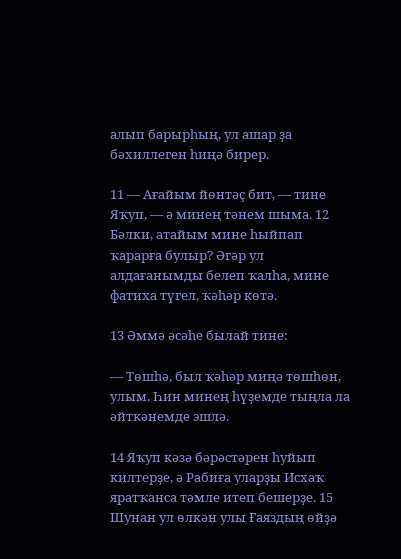алып барырһың, ул ашар ҙа бәхиллеген һиңә бирер.

11 — Ағайым йөнтәҫ бит, — тине Яҡуп, — ә минең тәнем шыма. 12 Бәлки, атайым мине һыйпап ҡарарға булыр? Әгәр ул алдағанымды белеп ҡалһа, мине фатиха түгел, ҡәһәр көтә.

13 Әммә әсәһе былай тине:

— Төшһә, был ҡәһәр миңә төшһөн, улым. Һин минең һүҙемде тыңла ла әйткәнемде эшлә.

14 Яҡуп кәзә бәрәстәрен һуйып килтерҙе, ә Рабиға уларҙы Исхаҡ яратҡанса тәмле итеп бешерҙе. 15 Шунан ул өлкән улы Ғаяздың өйҙә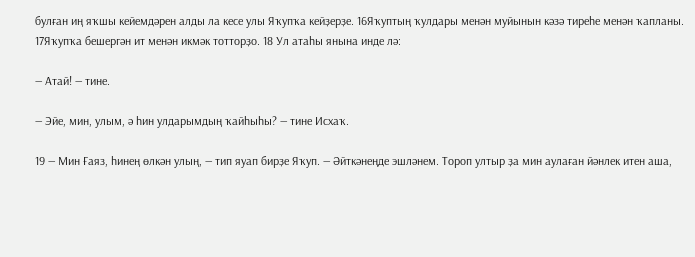булған иң яҡшы кейемдәрен алды ла кесе улы Яҡупҡа кейҙерҙе. 16Яҡуптың ҡулдары менән муйынын кәзә тиреһе менән ҡапланы. 17Яҡупҡа бешергән ит менән икмәк тотторҙо. 18 Ул атаһы янына инде лә:

— Атай! — тине.

— Эйе, мин, улым, ә һин улдарымдың ҡайһыһы? — тине Исхаҡ.

19 — Мин Ғаяз, һинең өлкән улың, — тип яуап бирҙе Яҡуп. — Әйткәнеңде эшләнем. Тороп ултыр ҙа мин аулаған йәнлек итен аша,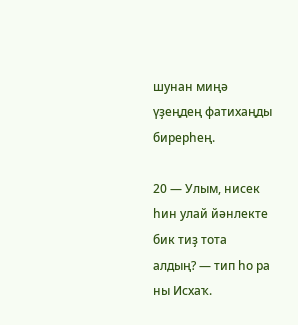шунан миңә үҙеңдең фатихаңды бирерһең.

20 — Улым, нисек һин улай йәнлекте бик тиҙ тота алдың? — тип һо ра ны Исхаҡ.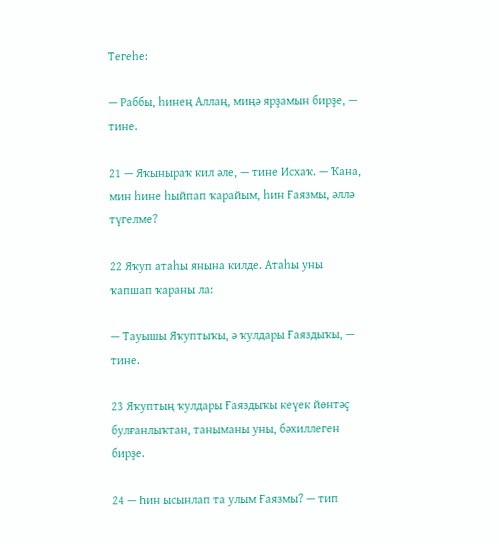Тегеһе:

— Раббы, һинең Аллаң, миңә ярҙамын бирҙе, — тине.

21 — Яҡыныраҡ кил әле, — тине Исхаҡ. — Ҡана, мин һине һыйпап ҡарайым, һин Ғаязмы, әллә түгелме?

22 Яҡуп атаһы янына килде. Атаһы уны ҡапшап ҡараны ла:

— Тауышы Яҡуптыҡы, ә ҡулдары Ғаяздыҡы, — тине.

23 Яҡуптың ҡулдары Ғаяздыҡы кеүек йөнтәҫ булғанлыҡтан, таныманы уны, бәхиллеген бирҙе.

24 — Һин ысынлап та улым Ғаязмы? — тип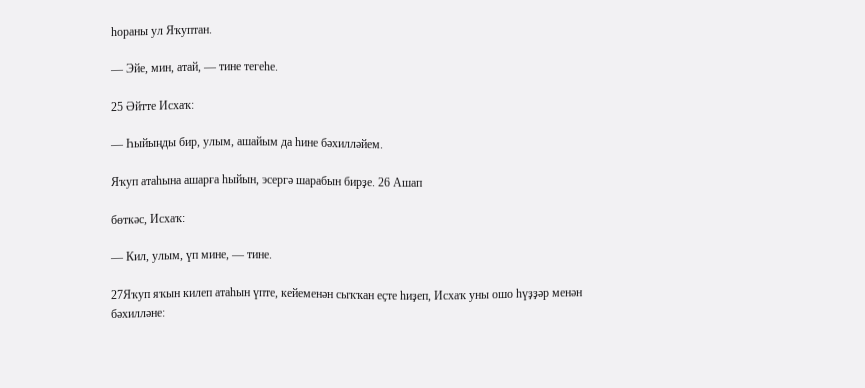һораны ул Яҡуптан.

— Эйе, мин, атай, — тине тегеһе.

25 Әйтте Исхаҡ:

— Һыйыңды бир, улым, ашайым да һине бәхилләйем.

Яҡуп атаһына ашарға һыйын, эсергә шарабын бирҙе. 26 Ашап

бөткәс, Исхаҡ:

— Кил, улым, үп мине, — тине.

27Яҡуп яҡын килеп атаһын үпте, кейеменән сыҡҡан еҫте һиҙеп, Исхаҡ уны ошо һүҙҙәр менән бәхилләне: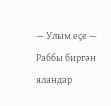— Улым еҫе — Раббы биргән яландар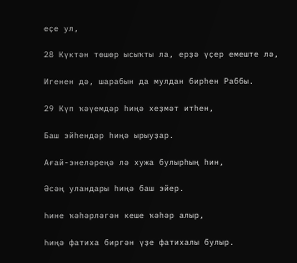еҫе ул,

28 Күктән төшөр ысыҡты ла, ерҙә үҫер емеште лә,

Игенен дә, шарабын да мулдан бирһен Раббы.

29 Күп ҡәүемдәр һиңә хеҙмәт итһен,

Баш эйһендәр һиңә ырыуҙар.

Ағай-энеләреңә лә хужа булырһың һин,

Әсәң уландары һиңә баш эйер.

Һине ҡәһәрләгән кеше ҡәһәр алыр,

Һиңә фатиха биргән үҙе фатихалы булыр.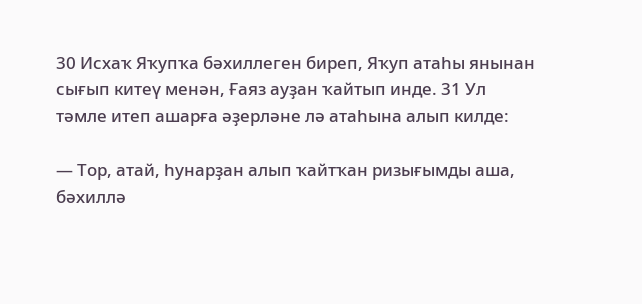30 Исхаҡ Яҡупҡа бәхиллеген биреп, Яҡуп атаһы янынан сығып китеү менән, Ғаяз ауҙан ҡайтып инде. 31 Ул тәмле итеп ашарға әҙерләне лә атаһына алып килде:

— Тор, атай, һунарҙан алып ҡайтҡан ризығымды аша, бәхиллә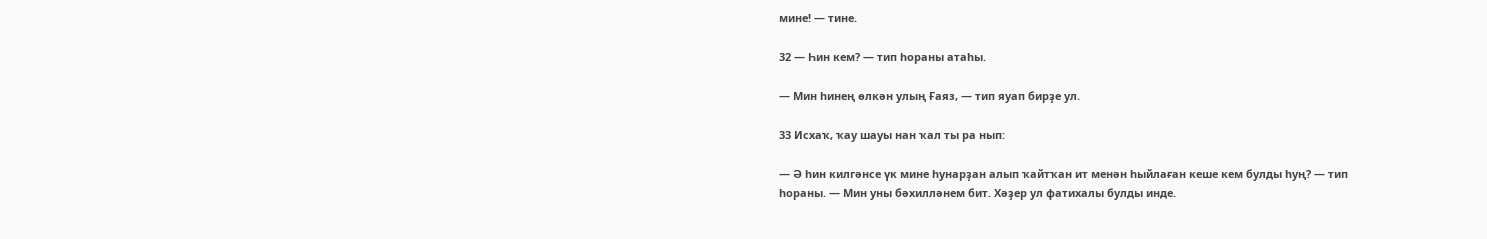мине! — тине.

32 — Һин кем? — тип һораны атаһы.

— Мин һинең өлкән улың Ғаяз, — тип яуап бирҙе ул.

33 Исхаҡ, ҡау шауы нан ҡал ты ра нып:

— Ә һин килгәнсе үк мине һунарҙан алып ҡайтҡан ит менән һыйлаған кеше кем булды һуң? — тип һораны. — Мин уны бәхилләнем бит. Хәҙер ул фатихалы булды инде.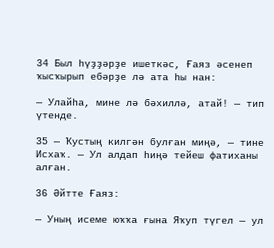34 Был һүҙҙәрҙе ишеткәс, Ғаяз әсенеп ҡысҡырып ебәрҙе лә ата һы нан:

— Улайһа, мине лә бәхиллә, атай! — тип үтенде.

35 — Ҡустың килгән булған миңә, — тине Исхаҡ. — Ул алдап һиңә тейеш фатиханы алған.

36 Әйтте Ғаяз:

— Уның исеме юҡҡа ғына Яҡуп түгел — ул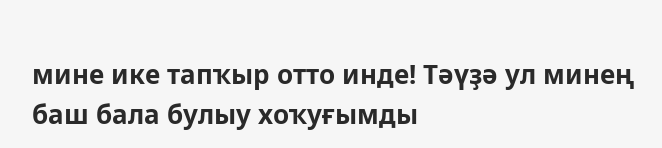мине ике тапҡыр отто инде! Тәүҙә ул минең баш бала булыу хоҡуғымды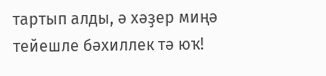тартып алды, ә хәҙер миңә тейешле бәхиллек тә юҡ!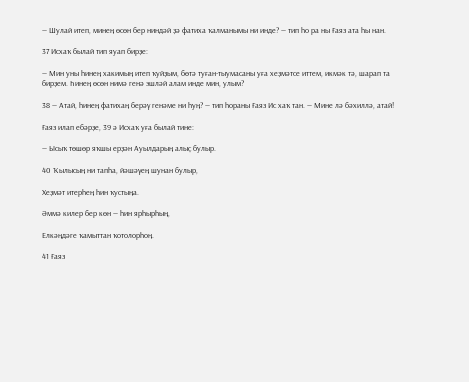— Шулай итеп, минең өсөн бер ниндәй ҙә фатиха ҡалманымы ни инде? — тип һо ра ны Ғаяз ата һы нан.

37 Исхаҡ былай тип яуап бирҙе:

— Мин уны һинең хакимың итеп ҡуйҙым, бөтә туған-тыумасаны уға хеҙмәтсе иттем, икмәк тә, шарап та бирҙем. Һинең өсөн нимә генә эшләй алам инде мин, улым?

38 — Атай, һинең фатихаң берәү генәме ни һуң? — тип һораны Ғаяз Ис хаҡ тан. — Мине лә бәхиллә, атай!

Ғаяз илап ебәрҙе, 39 ә Исхаҡ уға былай тине:

— Ысыҡ төшөр яҡшы ерҙән Ауылдарың алыҫ булыр.

40 Ҡылысың ни тапһа, йәшәүең шунан булыр,

Хеҙмәт итерһең һин ҡустыңа.

Әммә килер бер көн — һин ярһырһың,

Елкәңдәге ҡамыттан ҡотолорһоң.

41 Ғаяз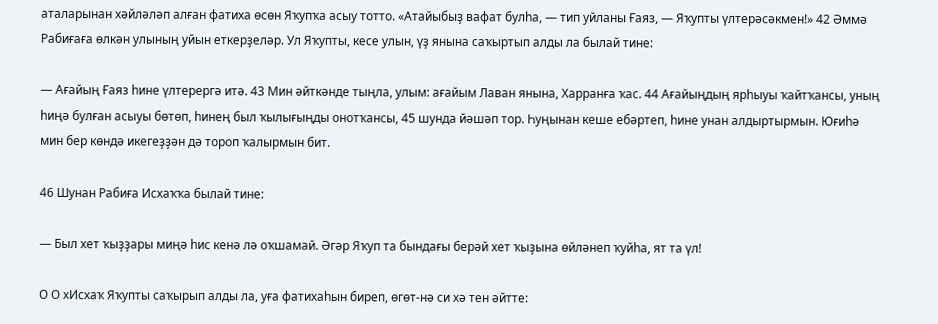аталарынан хәйләләп алған фатиха өсөн Яҡупҡа асыу тотто. «Атайыбыҙ вафат булһа, — тип уйланы Ғаяз, — Яҡупты үлтерәсәкмен!» 42 Әммә Рабиғаға өлкән улының уйын еткерҙеләр. Ул Яҡупты, кесе улын, үҙ янына саҡыртып алды ла былай тине:

— Ағайың Ғаяз һине үлтерергә итә. 43 Мин әйткәнде тыңла, улым: ағайым Лаван янына, Харранға ҡас. 44 Ағайыңдың ярһыуы ҡайтҡансы, уның һиңә булған асыуы бөтөп, һинең был ҡылығыңды онотҡансы, 45 шунда йәшәп тор. Һуңынан кеше ебәртеп, һине унан алдыртырмын. Юғиһә мин бер көндә икегеҙҙән дә тороп ҡалырмын бит.

46 Шунан Рабиға Исхаҡҡа былай тине:

— Был хет ҡыҙҙары миңә һис кенә лә оҡшамай. Әгәр Яҡуп та бындағы берәй хет ҡыҙына өйләнеп ҡуйһа, ят та үл!

О О хИсхаҡ Яҡупты саҡырып алды ла, уға фатихаһын биреп, өгөт-нә си хә тен әйтте: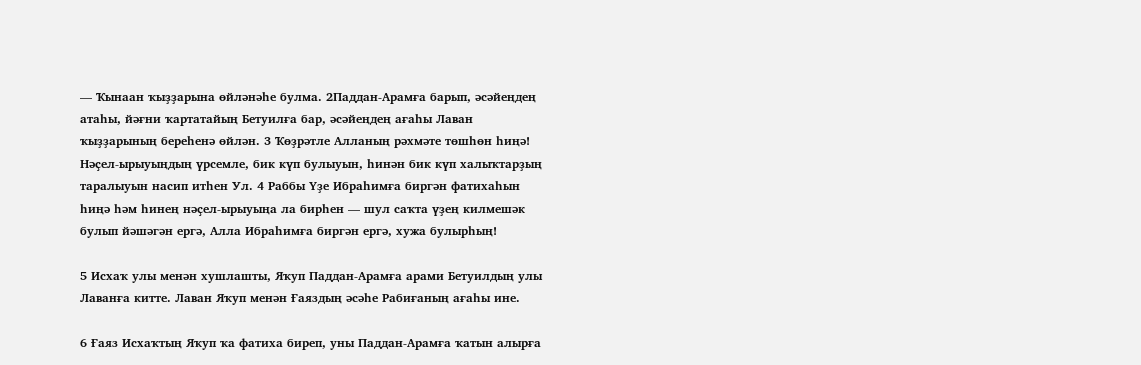— Ҡынаан ҡыҙҙарына өйләнәһе булма. 2Паддан-Арамға барып, әсәйеңдең атаһы, йәғни ҡартатайың Бетуилға бар, әсәйеңдең ағаһы Лаван ҡыҙҙарының береһенә өйлән. 3 Ҡөҙрәтле Алланың рәхмәте төшһөн һиңә! Нәҫел-ырыуыңдың үрсемле, бик күп булыуын, һинән бик күп халыҡтарҙың таралыуын насип итһен Ул. 4 Раббы Үҙе Ибраһимға биргән фатихаһын һиңә һәм һинең нәҫел-ырыуыңа ла бирһен — шул саҡта үҙең килмешәк булып йәшәгән ергә, Алла Ибраһимға биргән ергә, хужа булырһың!

5 Исхаҡ улы менән хушлашты, Яҡуп Паддан-Арамға арами Бетуилдың улы Лаванға китте. Лаван Яҡуп менән Ғаяздың әсәһе Рабиғаның ағаһы ине.

6 Ғаяз Исхаҡтың Яҡуп ҡа фатиха биреп, уны Паддан-Арамға ҡатын алырға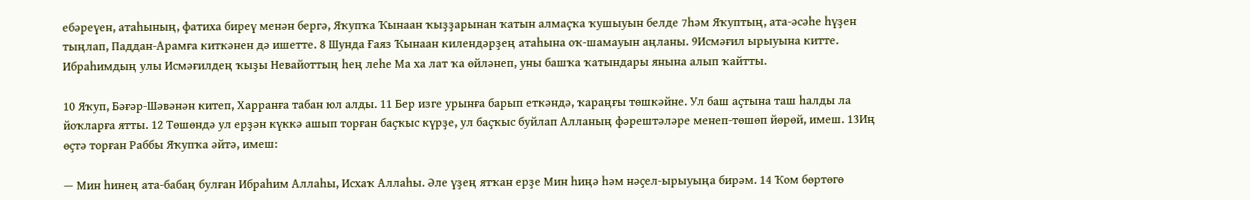ебәреүен, атаһының, фатиха биреү менән бергә, Яҡупҡа Ҡынаан ҡыҙҙарынан ҡатын алмаҫҡа ҡушыуын белде 7һәм Яҡуптың, ата-әсәһе һүҙен тыңлап, Паддан-Арамға киткәнен дә ишетте. 8 Шунда Ғаяз Ҡынаан килендәрҙең атаһына оҡ-шамауын аңланы. 9Исмәғил ырыуына китте. Ибраһимдың улы Исмәғилдең ҡыҙы Невайоттың һең леһе Ма ха лат ҡа өйләнеп, уны башҡа ҡатындары янына алып ҡайтты.

10 Яҡуп, Бәғәр-Шәвәнән китеп, Харранға табан юл алды. 11 Бер изге урынға барып еткәндә, ҡараңғы төшкәйне. Ул баш аҫтына таш һалды ла йоҡларға ятты. 12 Төшөндә ул ерҙән күккә ашып торған баҫҡыс күрҙе, ул баҫҡыс буйлап Алланың фәрештәләре менеп-төшөп йөрөй, имеш. 13Иң өҫтә торған Раббы Яҡупҡа әйтә, имеш:

— Мин һинең ата-бабаң булған Ибраһим Аллаһы, Исхаҡ Аллаһы. Әле үҙең ятҡан ерҙе Мин һиңә һәм нәҫел-ырыуыңа бирәм. 14 Ҡом бөртөгө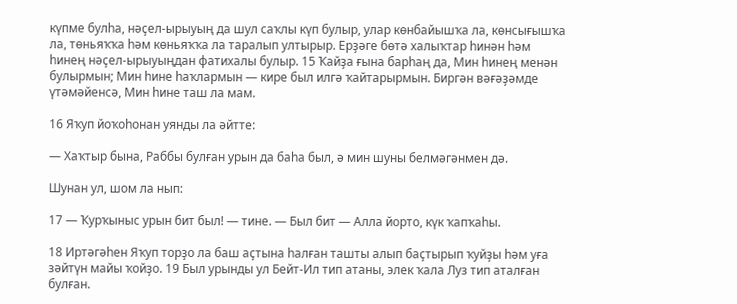күпме булһа, нәҫел-ырыуың да шул саҡлы күп булыр, улар көнбайышҡа ла, көнсығышҡа ла, төньяҡҡа һәм көньяҡҡа ла таралып ултырыр. Ерҙәге бөтә халыҡтар һинән һәм һинең нәҫел-ырыуыңдан фатихалы булыр. 15 Ҡайҙа ғына барһаң да, Мин һинең менән булырмын; Мин һине һаҡлармын — кире был илгә ҡайтарырмын. Биргән вәғәҙәмде үтәмәйенсә, Мин һине таш ла мам.

16 Яҡуп йоҡоһонан уянды ла әйтте:

— Хаҡтыр бына, Раббы булған урын да баһа был, ә мин шуны белмәгәнмен дә.

Шунан ул, шом ла нып:

17 — Ҡурҡыныс урын бит был! — тине. — Был бит — Алла йорто, күк ҡапҡаһы.

18 Иртәгәһен Яҡуп торҙо ла баш аҫтына һалған ташты алып баҫтырып ҡуйҙы һәм уға зәйтүн майы ҡойҙо. 19 Был урынды ул Бейт-Ил тип атаны, элек ҡала Луз тип аталған булған.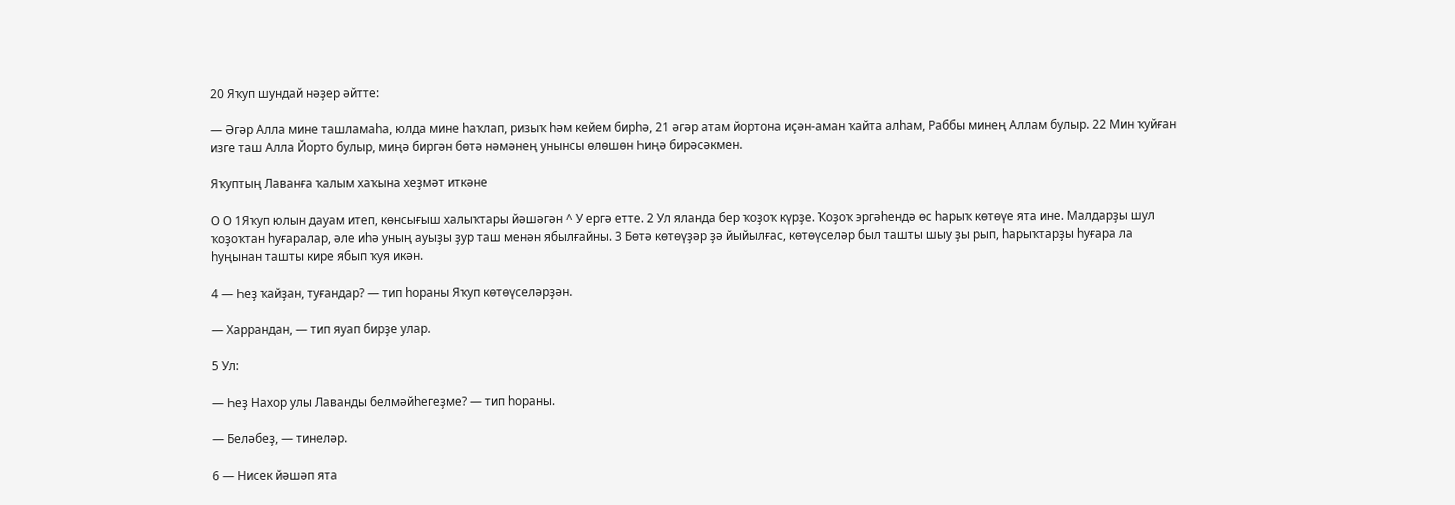20 Яҡуп шундай нәҙер әйтте:

— Әгәр Алла мине ташламаһа, юлда мине һаҡлап, ризыҡ һәм кейем бирһә, 21 әгәр атам йортона иҫән-аман ҡайта алһам, Раббы минең Аллам булыр. 22 Мин ҡуйған изге таш Алла Йорто булыр, миңә биргән бөтә нәмәнең унынсы өлөшөн Һиңә бирәсәкмен.

Яҡуптың Лаванға ҡалым хаҡына хеҙмәт иткәне

О О 1Яҡуп юлын дауам итеп, көнсығыш халыҡтары йәшәгән ^ У ергә етте. 2 Ул яланда бер ҡоҙоҡ күрҙе. Ҡоҙоҡ эргәһендә өс һарыҡ көтөүе ята ине. Малдарҙы шул ҡоҙоҡтан һуғаралар, әле иһә уның ауыҙы ҙур таш менән ябылғайны. 3 Бөтә көтөүҙәр ҙә йыйылғас, көтөүселәр был ташты шыу ҙы рып, һарыҡтарҙы һуғара ла һуңынан ташты кире ябып ҡуя икән.

4 — Һеҙ ҡайҙан, туғандар? — тип һораны Яҡуп көтөүселәрҙән.

— Харрандан, — тип яуап бирҙе улар.

5 Ул:

— Һеҙ Нахор улы Лаванды белмәйһегеҙме? — тип һораны.

— Беләбеҙ, — тинеләр.

6 — Нисек йәшәп ята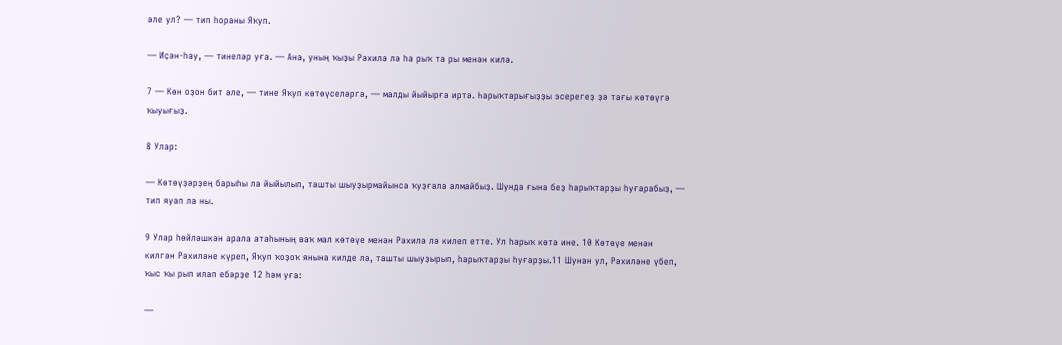әле ул? — тип һораны Яҡуп.

— Иҫән-һау, — тинеләр уға. — Ана, уның ҡыҙы Рәхилә лә һа рыҡ та ры менән килә.

7 — Көн оҙон бит әле, — тине Яҡуп көтөүселәргә, — малды йыйырға иртә. Һарыҡтарығыҙҙы эсерегеҙ ҙә тағы көтөүгә ҡыуығыҙ.

8 Улар:

— Көтөүҙәрҙең барыһы ла йыйылып, ташты шыуҙырмайынса ҡуҙғала алмайбыҙ. Шунда ғына беҙ һарыҡтарҙы һуғарабыҙ, — тип яуап ла ны.

9 Улар һөйләшкән арала атаһының ваҡ мал көтөүе менән Рәхилә лә килеп етте. Ул һарыҡ көтә ине. 10 Көтөүе менән килгән Рәхиләне күреп, Яҡуп ҡоҙоҡ янына килде лә, ташты шыуҙырып, һарыҡтарҙы һуғарҙы.11 Шунан ул, Рәхиләне үбеп, ҡыс ҡы рып илап ебәрҙе 12 һәм уға:

—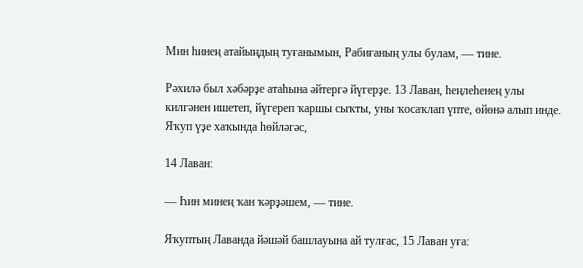Мин һинең атайыңдың туғанымын, Рабиғаның улы булам, — тине.

Рәхилә был хәбәрҙе атаһына әйтергә йүгерҙе. 13 Лаван, һеңлеһенең улы килгәнен ишетеп, йүгереп ҡаршы сыҡты, уны ҡосаҡлап үпте, өйөнә алып инде. Яҡуп үҙе хаҡында һөйләгәс,

14 Лаван:

— Һин минең ҡан ҡәрҙәшем, — тине.

Яҡуптың Лаванда йәшәй башлауына ай тулғас, 15 Лаван уға: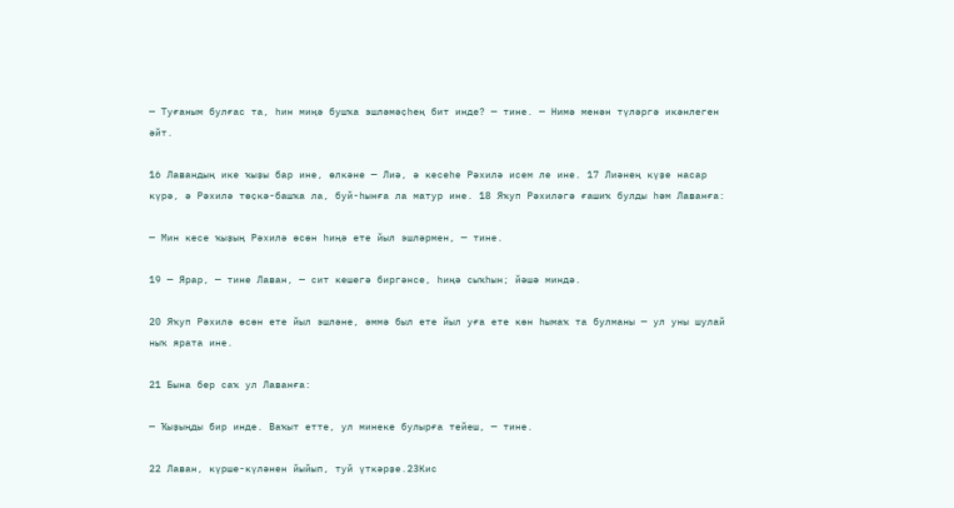— Туғаным булғас та, һин миңә бушҡа эшләмәҫһең бит инде? — тине. — Нимә менән түләргә икәнлеген әйт.

16 Лавандың ике ҡыҙы бар ине, өлкәне — Лиә, ә кесеһе Рәхилә исем ле ине. 17 Лиәнең күҙе насар күрә, ә Рәхилә төҫкә-башҡа ла, буй-һынға ла матур ине. 18 Яҡуп Рәхиләгә ғашиҡ булды һәм Лаванға:

— Мин кесе ҡыҙың Рәхилә өсөн һиңә ете йыл эшләрмен, — тине.

19 — Ярар, — тине Лаван, — сит кешегә биргәнсе, һиңә сыҡһын; йәшә миндә.

20 Яҡуп Рәхилә өсөн ете йыл эшләне, әммә был ете йыл уға ете көн һымаҡ та булманы — ул уны шулай ныҡ ярата ине.

21 Бына бер саҡ ул Лаванға:

— Ҡыҙыңды бир инде. Ваҡыт етте, ул минеке булырға тейеш, — тине.

22 Лаван, күрше-күләнен йыйып, туй үткәрҙе.23Кис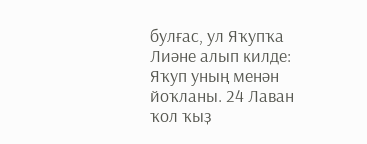булғас, ул Яҡупҡа Лиәне алып килде: Яҡуп уның менән йоҡланы. 24 Лаван ҡол ҡыҙ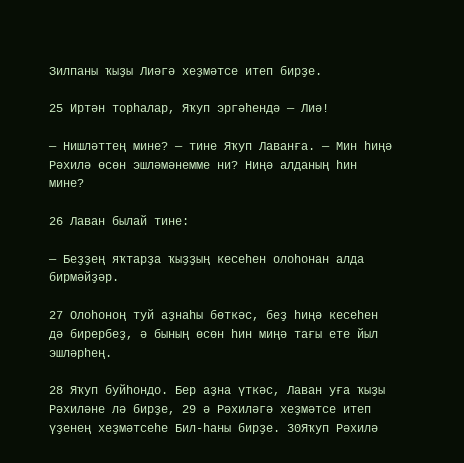Зилпаны ҡыҙы Лиәгә хеҙмәтсе итеп бирҙе.

25 Иртән торһалар, Яҡуп эргәһендә — Лиә!

— Нишләттең мине? — тине Яҡуп Лаванға. — Мин һиңә Рәхилә өсөн эшләмәнемме ни? Ниңә алданың һин мине?

26 Лаван былай тине:

— Беҙҙең яҡтарҙа ҡыҙҙың кесеһен олоһонан алда бирмәйҙәр.

27 Олоһоноң туй аҙнаһы бөткәс, беҙ һиңә кесеһен дә бирербеҙ, ә бының өсөн һин миңә тағы ете йыл эшләрһең.

28 Яҡуп буйһондо. Бер аҙна үткәс, Лаван уға ҡыҙы Рәхиләне лә бирҙе, 29 ә Рәхиләгә хеҙмәтсе итеп үҙенең хеҙмәтсеһе Бил-һаны бирҙе. 30Яҡуп Рәхилә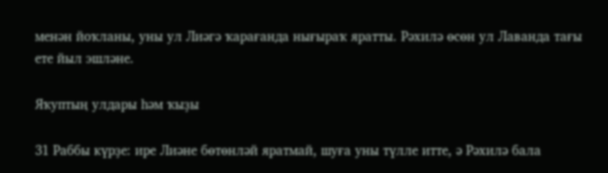менән йоҡланы, уны ул Лиәгә ҡарағанда нығыраҡ яратты. Рәхилә өсөн ул Лаванда тағы ете йыл эшләне.

Яҡуптың улдары һәм ҡыҙы

31 Раббы күрҙе: ире Лиәне бөтөнләй яратмай, шуға уны түлле итте, ә Рәхилә бала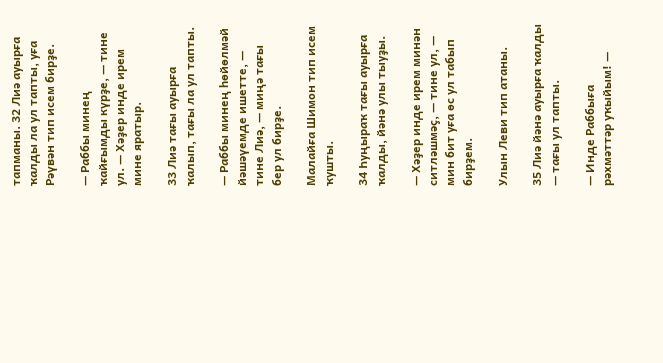тапманы. 32 Лиә ауырға ҡалды ла ул тапты, уға Рәүвән тип исем бирҙе.

— Раббы минең ҡайғымды күрҙе, — тине ул. — Хәҙер инде ирем мине яратыр.

33 Лиә тағы ауырға ҡалып, тағы ла ул тапты.

— Раббы минең һөйөлмәй йәшәүемде ишетте, — тине Лиә, — миңә тағы бер ул бирҙе.

Малайға Шимон тип исем ҡушты.

34 Һуңыраҡ тағы ауырға ҡалды, йәнә улы тыуҙы.

— Хәҙер инде ирем минән ситләшмәҫ, — тине ул, — мин бит уға өс ул табып бирҙем.

Улын Леви тип атаны.

35 Лиә йәнә ауырға ҡалды — тағы ул тапты.

— Инде Раббыға рәхмәттәр уҡыйым! —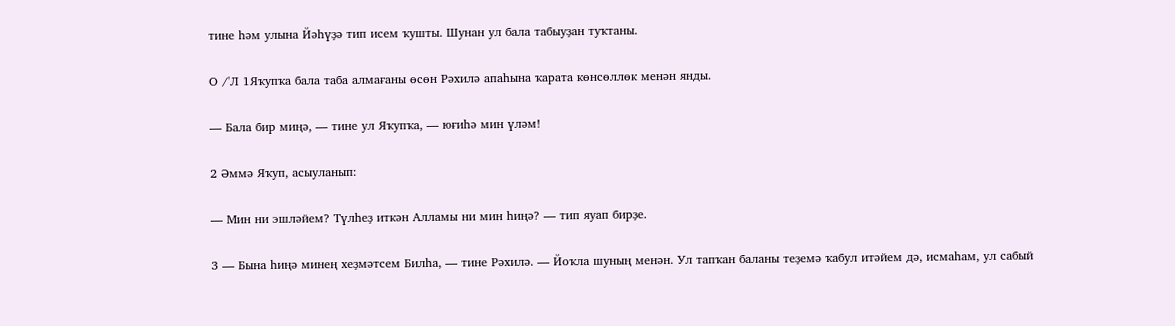тине һәм улына Йәһүҙә тип исем ҡушты. Шунан ул бала табыуҙан туҡтаны.

О /'Л 1Яҡупҡа бала таба алмағаны өсөн Рәхилә апаһына ҡарата көнсөллөк менән янды.

— Бала бир миңә, — тине ул Яҡупҡа, — юғиһә мин үләм!

2 Әммә Яҡуп, асыуланып:

— Мин ни эшләйем? Түлһеҙ иткән Алламы ни мин һиңә? — тип яуап бирҙе.

3 — Бына һиңә минең хеҙмәтсем Билһа, — тине Рәхилә. — Йоҡла шуның менән. Ул тапҡан баланы теҙемә ҡабул итәйем дә, исмаһам, ул сабый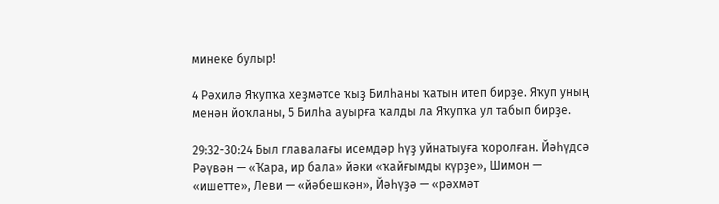минеке булыр!

4 Рәхилә Яҡупҡа хеҙмәтсе ҡыҙ Билһаны ҡатын итеп бирҙе. Яҡуп уның менән йоҡланы, 5 Билһа ауырға ҡалды ла Яҡупҡа ул табып бирҙе.

29:32-30:24 Был главалағы исемдәр һүҙ уйнатыуға ҡоролған. Йәһүдсә Рәүвән — «Ҡара, ир бала» йәки «ҡайғымды күрҙе», Шимон — «ишетте», Леви — «йәбешкән», Йәһүҙә — «рәхмәт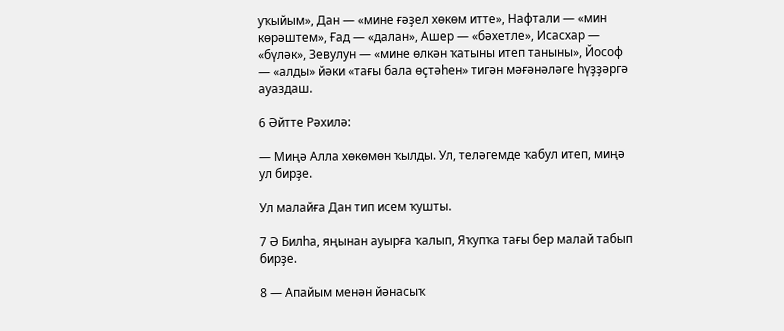уҡыйым», Дан — «мине ғәҙел хөкөм итте», Нафтали — «мин көрәштем», Ғад — «далан», Ашер — «бәхетле», Исасхар — «бүләк», Зевулун — «мине өлкән ҡатыны итеп таныны», Йософ — «алды» йәки «тағы бала өҫтәһен» тигән мәғәнәләге һүҙҙәргә ауаздаш.

6 Әйтте Рәхилә:

— Миңә Алла хөкөмөн ҡылды. Ул, теләгемде ҡабул итеп, миңә ул бирҙе.

Ул малайға Дан тип исем ҡушты.

7 Ә Билһа, яңынан ауырға ҡалып, Яҡупҡа тағы бер малай табып бирҙе.

8 — Апайым менән йәнасыҡ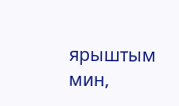ярыштым мин,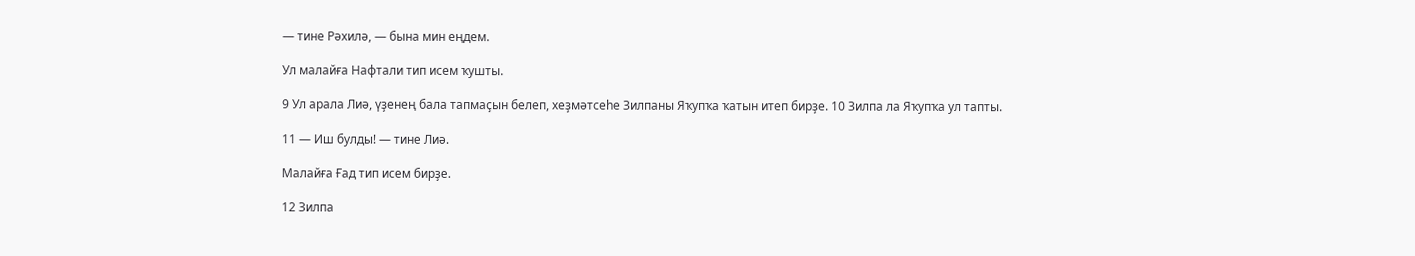— тине Рәхилә, — бына мин еңдем.

Ул малайға Нафтали тип исем ҡушты.

9 Ул арала Лиә, үҙенең бала тапмаҫын белеп, хеҙмәтсеһе Зилпаны Яҡупҡа ҡатын итеп бирҙе. 10 Зилпа ла Яҡупҡа ул тапты.

11 — Иш булды! — тине Лиә.

Малайға Ғад тип исем бирҙе.

12 Зилпа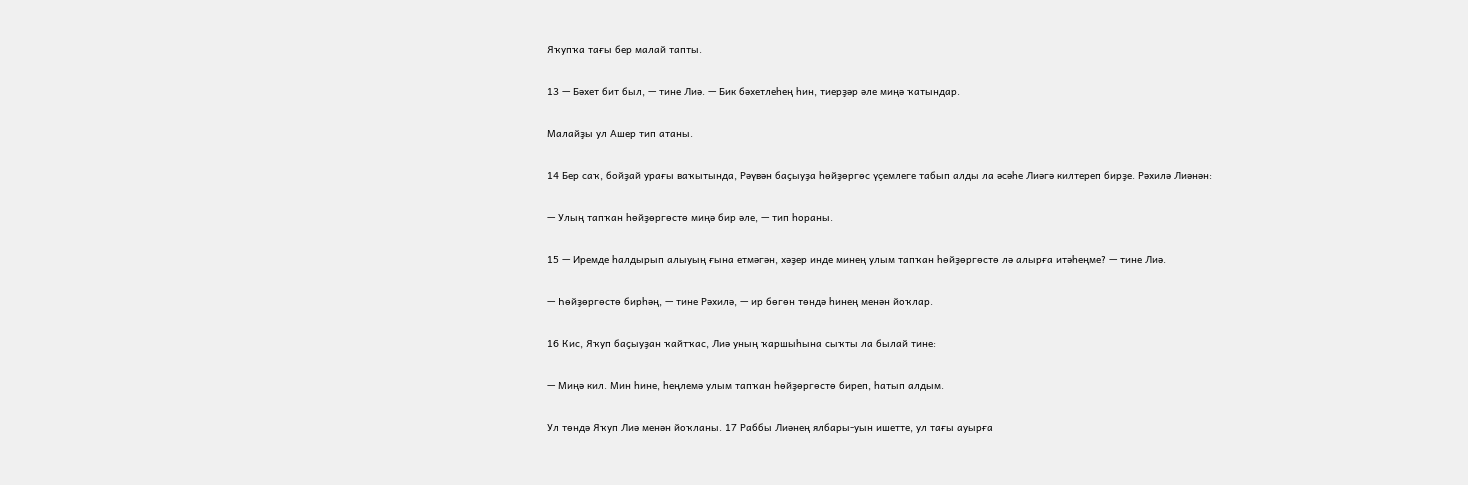Яҡупҡа тағы бер малай тапты.

13 — Бәхет бит был, — тине Лиә. — Бик бәхетлеһең һин, тиерҙәр әле миңә ҡатындар.

Малайҙы ул Ашер тип атаны.

14 Бер саҡ, бойҙай урағы ваҡытында, Рәүвән баҫыуҙа һөйҙөргөс үҫемлеге табып алды ла әсәһе Лиәгә килтереп бирҙе. Рәхилә Лиәнән:

— Улың тапҡан һөйҙөргөстө миңә бир әле, — тип һораны.

15 — Иремде һалдырып алыуың ғына етмәгән, хәҙер инде минең улым тапҡан һөйҙөргөстө лә алырға итәһеңме? — тине Лиә.

— Һөйҙөргөстө бирһәң, — тине Рәхилә, — ир бөгөн төндә һинең менән йоҡлар.

16 Кис, Яҡуп баҫыуҙан ҡайтҡас, Лиә уның ҡаршыһына сыҡты ла былай тине:

— Миңә кил. Мин һине, һеңлемә улым тапҡан һөйҙөргөстө биреп, һатып алдым.

Ул төндә Яҡуп Лиә менән йоҡланы. 17 Раббы Лиәнең ялбары-уын ишетте, ул тағы ауырға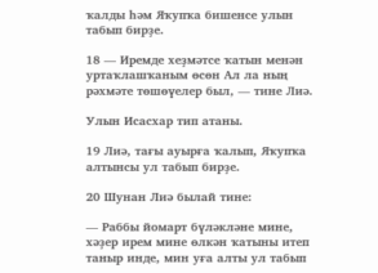ҡалды һәм Яҡупҡа бишенсе улын табып бирҙе.

18 — Иремде хеҙмәтсе ҡатын менән уртаҡлашҡаным өсөн Ал ла ның рәхмәте төшөүелер был, — тине Лиә.

Улын Исасхар тип атаны.

19 Лиә, тағы ауырға ҡалып, Яҡупҡа алтынсы ул табып бирҙе.

20 Шунан Лиә былай тине:

— Раббы йомарт бүләкләне мине, хәҙер ирем мине өлкән ҡатыны итеп таныр инде, мин уға алты ул табып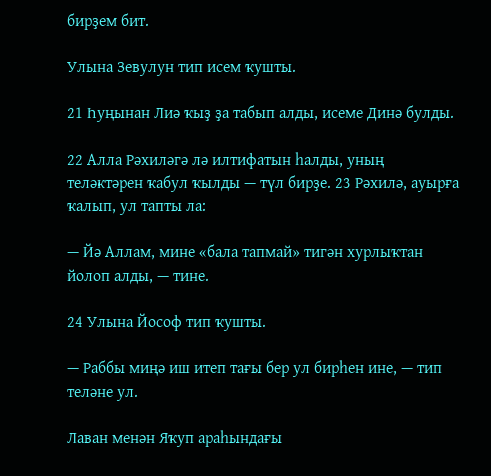бирҙем бит.

Улына Зевулун тип исем ҡушты.

21 Һуңынан Лиә ҡыҙ ҙа табып алды, исеме Динә булды.

22 Алла Рәхиләгә лә илтифатын һалды, уның теләктәрен ҡабул ҡылды — түл бирҙе. 23 Рәхилә, ауырға ҡалып, ул тапты ла:

— Йә Аллам, мине «бала тапмай» тигән хурлыҡтан йолоп алды, — тине.

24 Улына Йософ тип ҡушты.

— Раббы миңә иш итеп тағы бер ул бирһен ине, — тип теләне ул.

Лаван менән Яҡуп араһындағы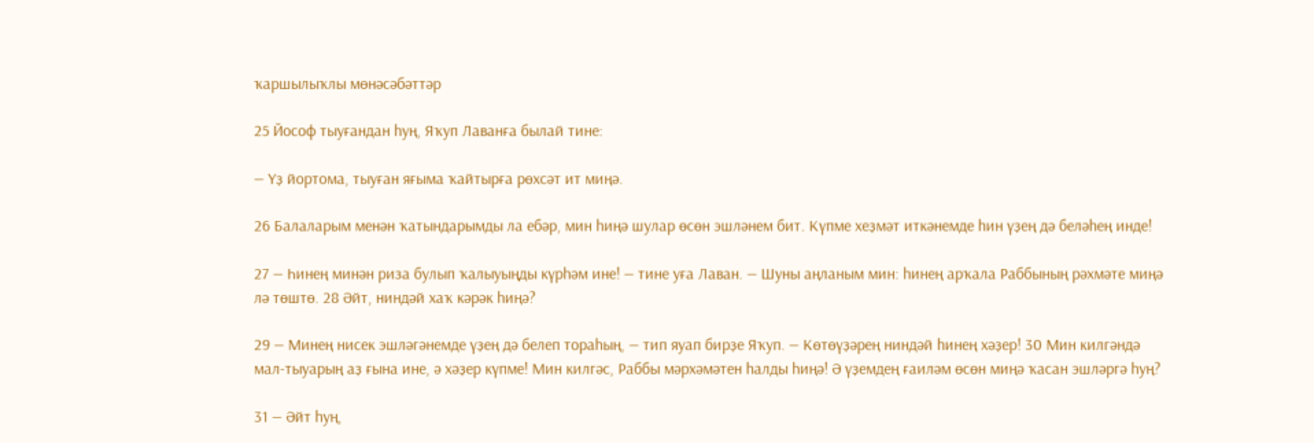ҡаршылыҡлы мөнәсәбәттәр

25 Йософ тыуғандан һуң, Яҡуп Лаванға былай тине:

— Үҙ йортома, тыуған яғыма ҡайтырға рөхсәт ит миңә.

26 Балаларым менән ҡатындарымды ла ебәр, мин һиңә шулар өсөн эшләнем бит. Күпме хеҙмәт иткәнемде һин үҙең дә беләһең инде!

27 — Һинең минән риза булып ҡалыуыңды күрһәм ине! — тине уға Лаван. — Шуны аңланым мин: һинең арҡала Раббының рәхмәте миңә лә төштө. 28 Әйт, ниндәй хаҡ кәрәк һиңә?

29 — Минең нисек эшләгәнемде үҙең дә белеп тораһың, — тип яуап бирҙе Яҡуп. — Көтөүҙәрең ниндәй һинең хәҙер! 30 Мин килгәндә мал-тыуарың аҙ ғына ине, ә хәҙер күпме! Мин килгәс, Раббы мәрхәмәтен һалды һиңә! Ә үҙемдең ғаиләм өсөн миңә ҡасан эшләргә һуң?

31 — Әйт һуң,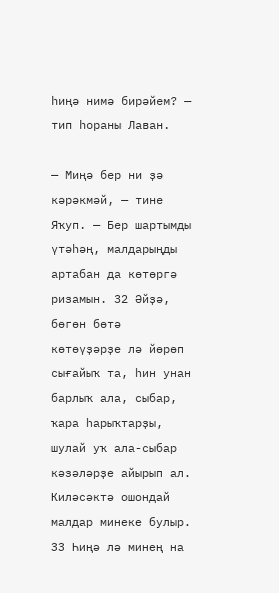һиңә нимә бирәйем? — тип һораны Лаван.

— Миңә бер ни ҙә кәрәкмәй, — тине Яҡуп. — Бер шартымды үтәһәң, малдарыңды артабан да көтөргә ризамын. 32 Әйҙә, бөгөн бөтә көтөүҙәрҙе лә йөрөп сығайыҡ та, һин унан барлыҡ ала, сыбар, ҡара һарыҡтарҙы, шулай уҡ ала-сыбар кәзәләрҙе айырып ал. Киләсәктә ошондай малдар минеке булыр. 33 Һиңә лә минең на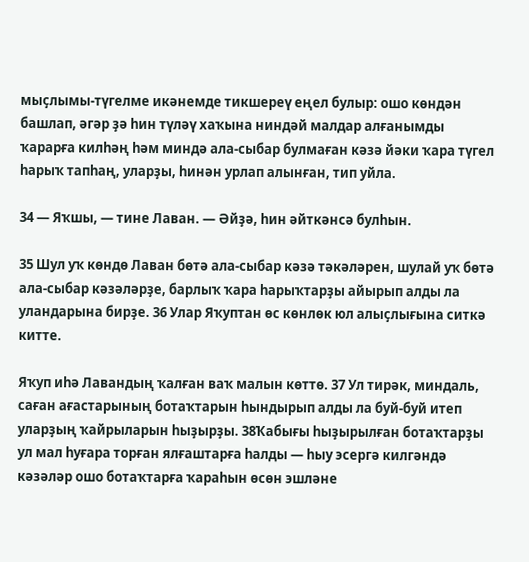мыҫлымы-түгелме икәнемде тикшереү еңел булыр: ошо көндән башлап, әгәр ҙә һин түләү хаҡына ниндәй малдар алғанымды ҡарарға килһәң һәм миндә ала-сыбар булмаған кәзә йәки ҡара түгел һарыҡ тапһаң, уларҙы, һинән урлап алынған, тип уйла.

34 — Яҡшы, — тине Лаван. — Әйҙә, һин әйткәнсә булһын.

35 Шул уҡ көндө Лаван бөтә ала-сыбар кәзә тәкәләрен, шулай уҡ бөтә ала-сыбар кәзәләрҙе, барлыҡ ҡара һарыҡтарҙы айырып алды ла уландарына бирҙе. 36 Улар Яҡуптан өс көнлөк юл алыҫлығына ситкә китте.

Яҡуп иһә Лавандың ҡалған ваҡ малын көттө. 37 Ул тирәк, миндаль, саған ағастарының ботаҡтарын һындырып алды ла буй-буй итеп уларҙың ҡайрыларын һыҙырҙы. 38Ҡабығы һыҙырылған ботаҡтарҙы ул мал һуғара торған ялғаштарға һалды — һыу эсергә килгәндә кәзәләр ошо ботаҡтарға ҡараһын өсөн эшләне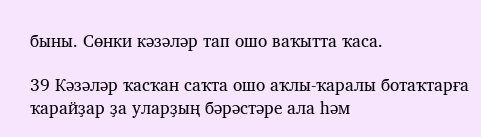быны. Сөнки кәзәләр тап ошо ваҡытта ҡаса.

39 Кәзәләр ҡасҡан саҡта ошо аҡлы-ҡаралы ботаҡтарға ҡарайҙар ҙа уларҙың бәрәстәре ала һәм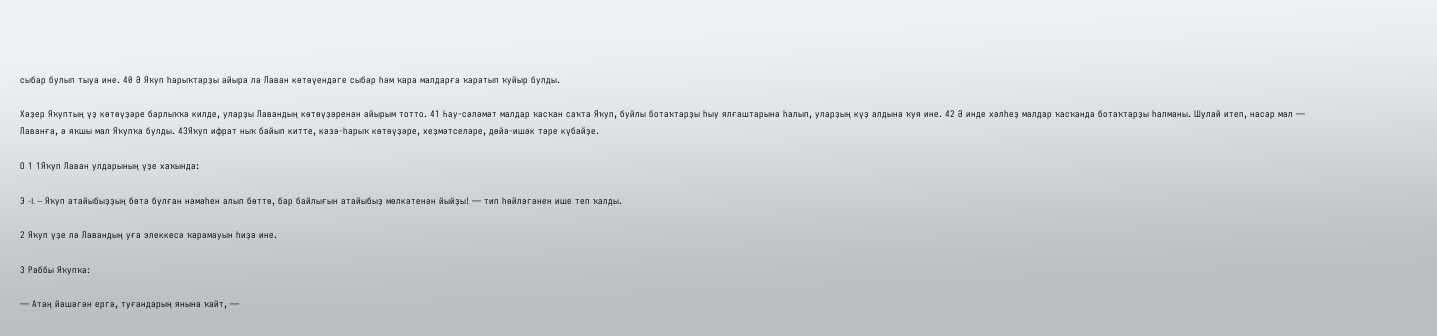сыбар булып тыуа ине. 40 Ә Яҡуп һарыҡтарҙы айыра ла Лаван көтөүендәге сыбар һәм ҡара малдарға ҡаратып ҡуйыр булды.

Хәҙер Яҡуптың үҙ көтөүҙәре барлыҡҡа килде, уларҙы Лавандың көтөүҙәренән айырым тотто. 41 Һау-сәләмәт малдар ҡасҡан саҡта Яҡуп, буйлы ботаҡтарҙы һыу ялғаштарына һалып, уларҙың күҙ алдына ҡуя ине. 42 Ә инде хәлһеҙ малдар ҡасҡанда ботаҡтарҙы һалманы. Шулай итеп, насар мал — Лаванға, ә яҡшы мал Яҡупҡа булды. 43Яҡуп ифрат ныҡ байып китте, кәзә-һарыҡ көтөүҙәре, хеҙмәтселәре, дөйә-ишәк тәре күбәйҙе.

О 1 1Яҡуп Лаван улдарының үҙе хаҡында:

Э -I. — Яҡуп атайыбыҙҙың бөтә булған нәмәһен алып бөттө, бар байлығын атайыбыҙ мөлкәтенән йыйҙы! — тип һөйләгәнен ише теп ҡалды.

2 Яҡуп үҙе лә Лавандың уға элеккесә ҡарамауын һиҙә ине.

3 Раббы Яҡупҡа:

— Атаң йәшәгән ергә, туғандарың янына ҡайт, —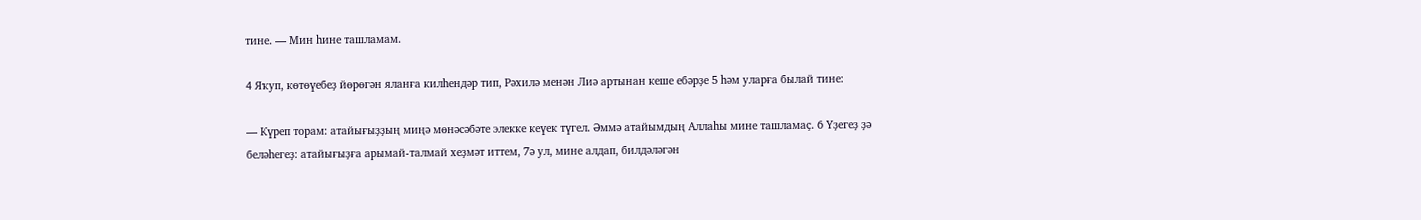тине. — Мин һине ташламам.

4 Яҡуп, көтөүебеҙ йөрөгән яланға килһендәр тип, Рәхилә менән Лиә артынан кеше ебәрҙе 5 һәм уларға былай тине:

— Күреп торам: атайығыҙҙың миңә мөнәсәбәте элекке кеүек түгел. Әммә атайымдың Аллаһы мине ташламаҫ. 6 Үҙегеҙ ҙә беләһегеҙ: атайығыҙға арымай-талмай хеҙмәт иттем, 7ә ул, мине алдап, билдәләгән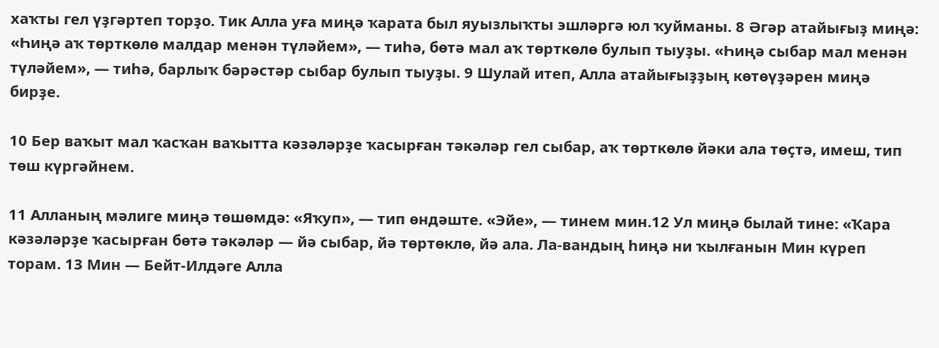хаҡты гел үҙгәртеп торҙо. Тик Алла уға миңә ҡарата был яуызлыҡты эшләргә юл ҡуйманы. 8 Әгәр атайығыҙ миңә: «Һиңә аҡ төрткөлө малдар менән түләйем», — тиһә, бөтә мал аҡ төрткөлө булып тыуҙы. «Һиңә сыбар мал менән түләйем», — тиһә, барлыҡ бәрәстәр сыбар булып тыуҙы. 9 Шулай итеп, Алла атайығыҙҙың көтөүҙәрен миңә бирҙе.

10 Бер ваҡыт мал ҡасҡан ваҡытта кәзәләрҙе ҡасырған тәкәләр гел сыбар, аҡ төрткөлө йәки ала төҫтә, имеш, тип төш күргәйнем.

11 Алланың мәлиге миңә төшөмдә: «Яҡуп», — тип өндәште. «Эйе», — тинем мин.12 Ул миңә былай тине: «Ҡара кәзәләрҙе ҡасырған бөтә тәкәләр — йә сыбар, йә төртөклө, йә ала. Ла-вандың һиңә ни ҡылғанын Мин күреп торам. 13 Мин — Бейт-Илдәге Алла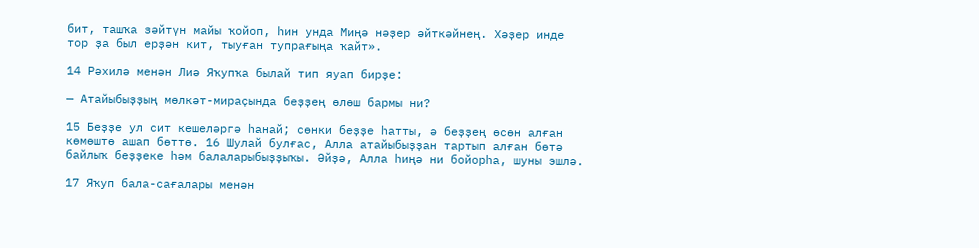бит, ташҡа зәйтүн майы ҡойоп, һин унда Миңә нәҙер әйткәйнең. Хәҙер инде тор ҙа был ерҙән кит, тыуған тупрағыңа ҡайт».

14 Рәхилә менән Лиә Яҡупҡа былай тип яуап бирҙе:

— Атайыбыҙҙың мөлкәт-мираҫында беҙҙең өлөш бармы ни?

15 Беҙҙе ул сит кешеләргә һанай; сөнки беҙҙе һатты, ә беҙҙең өсөн алған көмөштө ашап бөттө. 16 Шулай булғас, Алла атайыбыҙҙан тартып алған бөтә байлыҡ беҙҙеке һәм балаларыбыҙҙыҡы. Әйҙә, Алла һиңә ни бойорһа, шуны эшлә.

17 Яҡуп бала-сағалары менән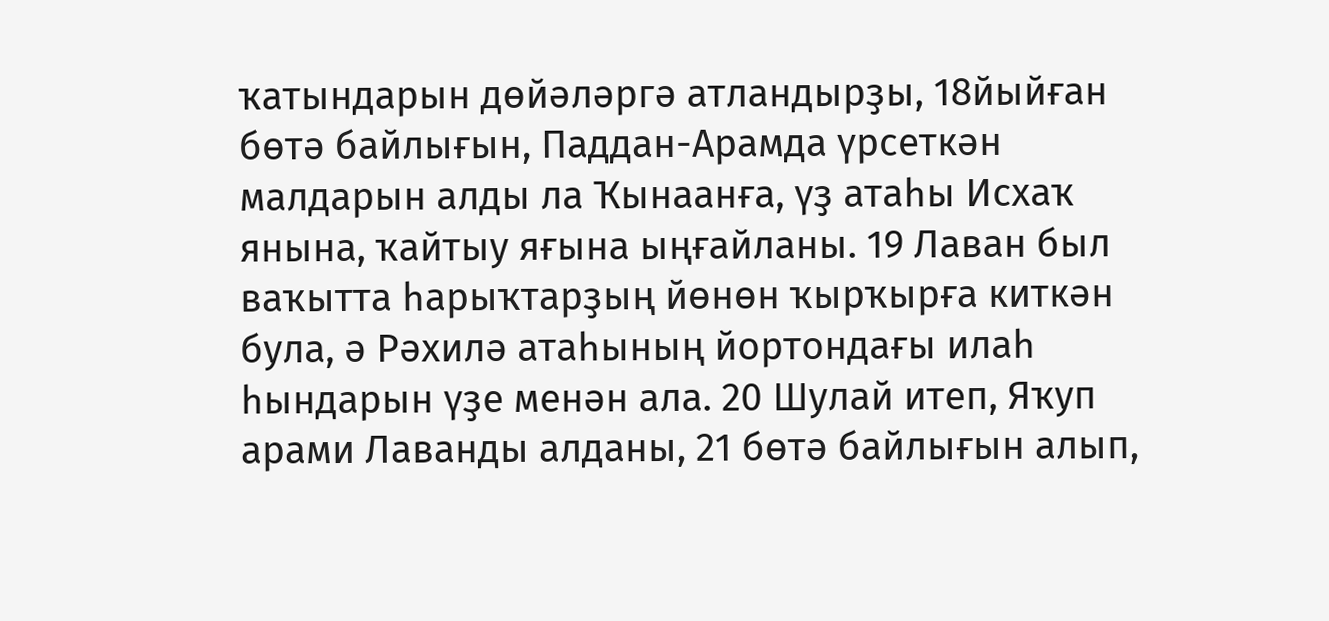ҡатындарын дөйәләргә атландырҙы, 18йыйған бөтә байлығын, Паддан-Арамда үрсеткән малдарын алды ла Ҡынаанға, үҙ атаһы Исхаҡ янына, ҡайтыу яғына ыңғайланы. 19 Лаван был ваҡытта һарыҡтарҙың йөнөн ҡырҡырға киткән була, ә Рәхилә атаһының йортондағы илаһ һындарын үҙе менән ала. 20 Шулай итеп, Яҡуп арами Лаванды алданы, 21 бөтә байлығын алып,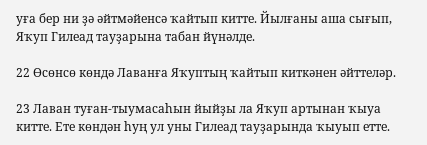уға бер ни ҙә әйтмәйенсә ҡайтып китте. Йылғаны аша сығып, Яҡуп Гилеад тауҙарына табан йүнәлде.

22 Өсөнсө көндә Лаванға Яҡуптың ҡайтып киткәнен әйттеләр.

23 Лаван туған-тыумасаһын йыйҙы ла Яҡуп артынан ҡыуа китте. Ете көндән һуң ул уны Гилеад тауҙарында ҡыуып етте.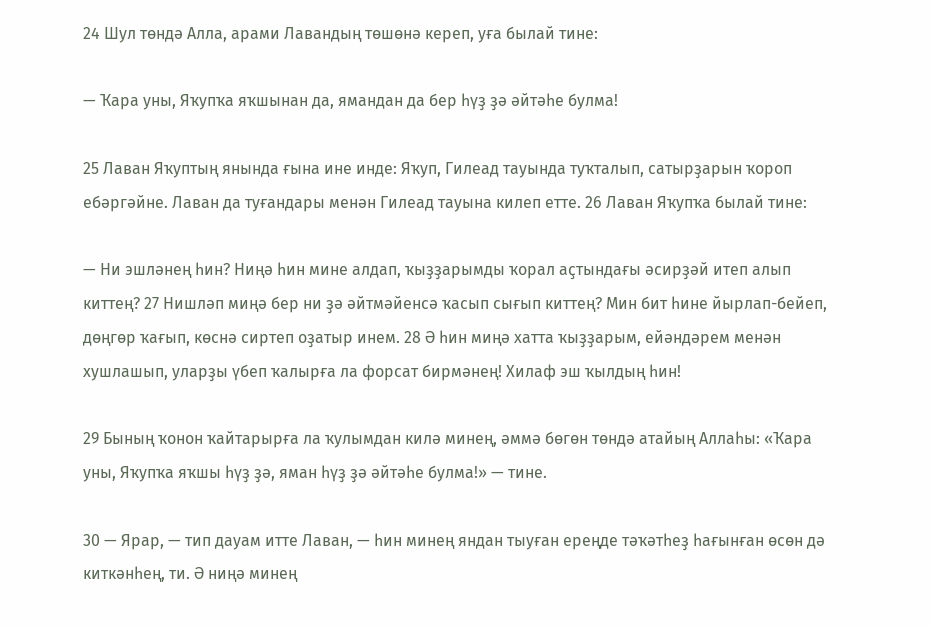24 Шул төндә Алла, арами Лавандың төшөнә кереп, уға былай тине:

— Ҡара уны, Яҡупҡа яҡшынан да, ямандан да бер һүҙ ҙә әйтәһе булма!

25 Лаван Яҡуптың янында ғына ине инде: Яҡуп, Гилеад тауында туҡталып, сатырҙарын ҡороп ебәргәйне. Лаван да туғандары менән Гилеад тауына килеп етте. 26 Лаван Яҡупҡа былай тине:

— Ни эшләнең һин? Ниңә һин мине алдап, ҡыҙҙарымды ҡорал аҫтындағы әсирҙәй итеп алып киттең? 27 Нишләп миңә бер ни ҙә әйтмәйенсә ҡасып сығып киттең? Мин бит һине йырлап-бейеп, дөңгөр ҡағып, көснә сиртеп оҙатыр инем. 28 Ә һин миңә хатта ҡыҙҙарым, ейәндәрем менән хушлашып, уларҙы үбеп ҡалырға ла форсат бирмәнең! Хилаф эш ҡылдың һин!

29 Бының ҡонон ҡайтарырға ла ҡулымдан килә минең, әммә бөгөн төндә атайың Аллаһы: «Ҡара уны, Яҡупҡа яҡшы һүҙ ҙә, яман һүҙ ҙә әйтәһе булма!» — тине.

30 — Ярар, — тип дауам итте Лаван, — һин минең яндан тыуған ереңде тәҡәтһеҙ һағынған өсөн дә киткәнһең, ти. Ә ниңә минең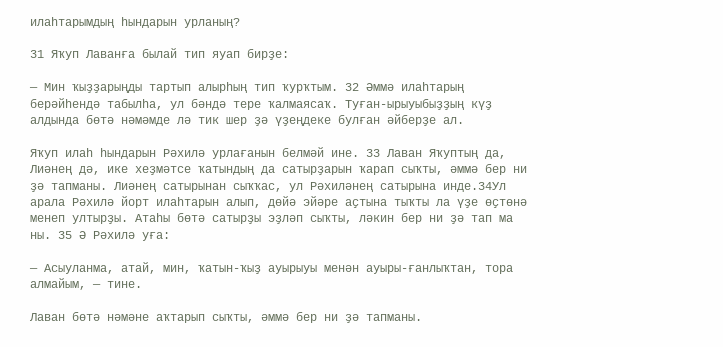илаһтарымдың һындарын урланың?

31 Яҡуп Лаванға былай тип яуап бирҙе:

— Мин ҡыҙҙарыңды тартып алырһың тип ҡурҡтым. 32 Әммә илаһтарың берәйһендә табылһа, ул бәндә тере ҡалмаясаҡ. Туған-ырыуыбыҙҙың күҙ алдында бөтә нәмәмде лә тик шер ҙә үҙеңдеке булған әйберҙе ал.

Яҡуп илаһ һындарын Рәхилә урлағанын белмәй ине. 33 Лаван Яҡуптың да, Лиәнең дә, ике хеҙмәтсе ҡатындың да сатырҙарын ҡарап сыҡты, әммә бер ни ҙә тапманы. Лиәнең сатырынан сыҡҡас, ул Рәхиләнең сатырына инде.34Ул арала Рәхилә йорт илаһтарын алып, дөйә эйәре аҫтына тыҡты ла үҙе өҫтөнә менеп ултырҙы. Атаһы бөтә сатырҙы эҙләп сыҡты, ләкин бер ни ҙә тап ма ны. 35 Ә Рәхилә уға:

— Асыуланма, атай, мин, ҡатын-ҡыҙ ауырыуы менән ауыры-ғанлыҡтан, тора алмайым, — тине.

Лаван бөтә нәмәне аҡтарып сыҡты, әммә бер ни ҙә тапманы.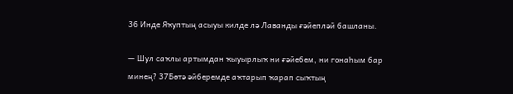36 Инде Яҡуптың асыуы килде лә Лаванды ғәйепләй башланы.

— Шул саҡлы артымдан ҡыуырлыҡ ни ғәйебем, ни гонаһым бар минең? 37Бөтә әйберемде аҡтарып ҡарап сыҡтың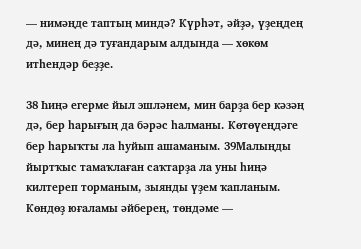— нимәңде таптың миндә? Күрһәт, әйҙә, үҙеңдең дә, минең дә туғандарым алдында — хөкөм итһендәр беҙҙе.

38 Һиңә егерме йыл эшләнем, мин барҙа бер кәзәң дә, бер һарығың да бәрәс һалманы. Көтөүеңдәге бер һарыҡты ла һуйып ашаманым. 39Малыңды йыртҡыс тамаҡлаған саҡтарҙа ла уны һиңә килтереп торманым, зыянды үҙем ҡапланым. Көндөҙ юғаламы әйберең, төндәме —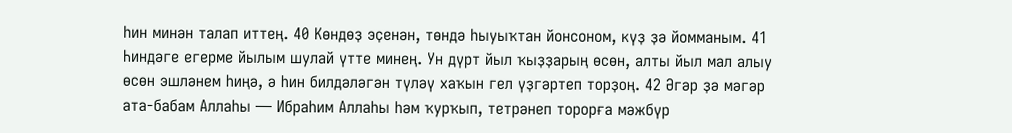һин минән талап иттең. 40 Көндөҙ эҫенән, төндә һыуыҡтан йонсоном, күҙ ҙә йомманым. 41 Һиндәге егерме йылым шулай үтте минең. Ун дүрт йыл ҡыҙҙарың өсөн, алты йыл мал алыу өсөн эшләнем һиңә, ә һин билдәләгән түләү хаҡын гел үҙгәртеп торҙоң. 42 Әгәр ҙә мәгәр ата-бабам Аллаһы — Ибраһим Аллаһы һәм ҡурҡып, тетрәнеп торорға мәжбүр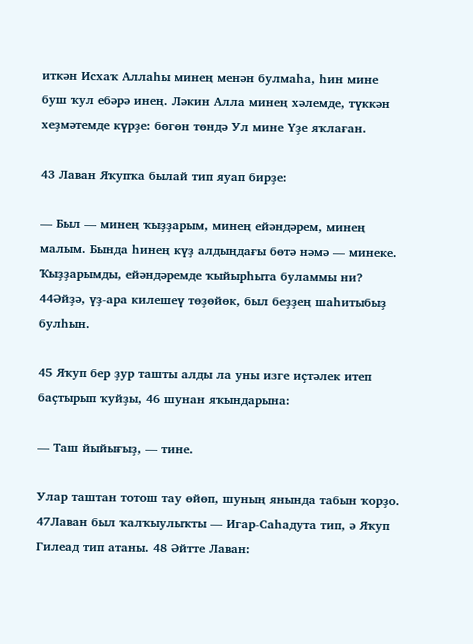иткән Исхаҡ Аллаһы минең менән булмаһа, һин мине буш ҡул ебәрә инең. Ләкин Алла минең хәлемде, түккән хеҙмәтемде күрҙе: бөгөн төндә Ул мине Үҙе яҡлаған.

43 Лаван Яҡупҡа былай тип яуап бирҙе:

— Был — минең ҡыҙҙарым, минең ейәндәрем, минең малым. Бында һинең күҙ алдыңдағы бөтә нәмә — минеке. Ҡыҙҙарымды, ейәндәремде ҡыйырһыта буламмы ни? 44Әйҙә, үҙ-ара килешеү төҙөйөк, был беҙҙең шаһитыбыҙ булһын.

45 Яҡуп бер ҙур ташты алды ла уны изге иҫтәлек итеп баҫтырып ҡуйҙы, 46 шунан яҡындарына:

— Таш йыйығыҙ, — тине.

Улар таштан тотош тау өйөп, шуның янында табын ҡорҙо. 47Лаван был ҡалҡыулыҡты — Игар-Саһадута тип, ә Яҡуп Гилеад тип атаны. 48 Әйтте Лаван: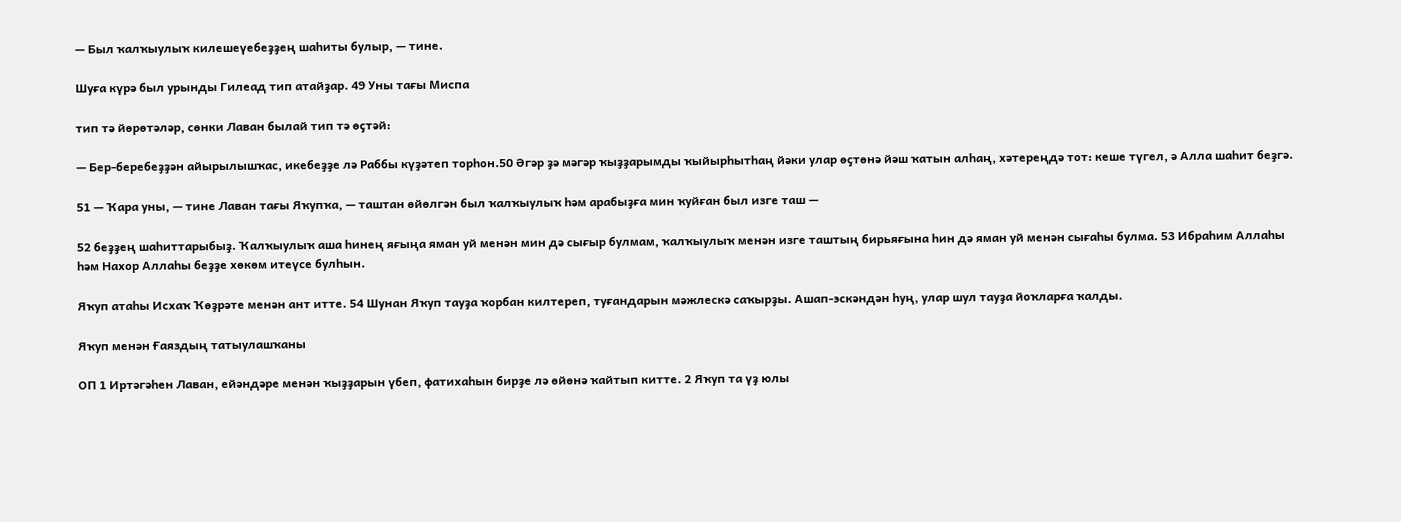— Был ҡалҡыулыҡ килешеүебеҙҙең шаһиты булыр, — тине.

Шуға күрә был урынды Гилеад тип атайҙар. 49 Уны тағы Миспа

тип тә йөрөтәләр, сөнки Лаван былай тип тә өҫтәй:

— Бер-беребеҙҙән айырылышҡас, икебеҙҙе лә Раббы күҙәтеп торһон.50 Әгәр ҙә мәгәр ҡыҙҙарымды ҡыйырһытһаң йәки улар өҫтөнә йәш ҡатын алһаң, хәтереңдә тот: кеше түгел, ә Алла шаһит беҙгә.

51 — Ҡара уны, — тине Лаван тағы Яҡупҡа, — таштан өйөлгән был ҡалҡыулыҡ һәм арабыҙға мин ҡуйған был изге таш —

52 беҙҙең шаһиттарыбыҙ. Ҡалҡыулыҡ аша һинең яғыңа яман уй менән мин дә сығыр булмам, ҡалҡыулыҡ менән изге таштың бирьяғына һин дә яман уй менән сығаһы булма. 53 Ибраһим Аллаһы һәм Нахор Аллаһы беҙҙе хөкөм итеүсе булһын.

Яҡуп атаһы Исхаҡ Ҡөҙрәте менән ант итте. 54 Шунан Яҡуп тауҙа ҡорбан килтереп, туғандарын мәжлескә саҡырҙы. Ашап-эскәндән һуң, улар шул тауҙа йоҡларға ҡалды.

Яҡуп менән Ғаяздың татыулашҡаны

ОП 1 Иртәгәһен Лаван, ейәндәре менән ҡыҙҙарын үбеп, фатихаһын бирҙе лә өйөнә ҡайтып китте. 2 Яҡуп та үҙ юлы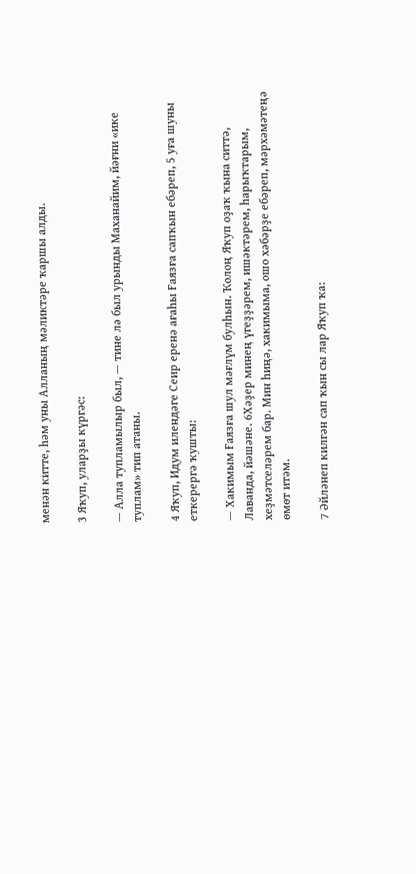менән китте, һәм уны Алланың мәликтәре ҡаршы алды.

3 Яҡуп, уларҙы күргәс:

— Алла тупламылыр был, — тине лә был урынды Маханайим, йәғни «ике туплам» тип атаны.

4 Яҡуп, Идум илендәге Сеир еренә ағаһы Ғаязға сапҡын ебәреп, 5 уға шуны еткерергә ҡушты:

— Хакимым Ғаязға шул мәғлүм булһын. Ҡолоң Яҡуп оҙаҡ ҡына ситтә, Лаванда, йәшәне. 6Хәҙер минең үгеҙҙәрем, ишәктәрем, һарыҡтарым, хеҙмәтселәрем бар. Мин һиңә, хакимыма, ошо хәбәрҙе ебәреп, мәрхәмәтеңә өмөт итәм.

7 Әйләнеп килгән сап ҡын сы лар Яҡуп ҡа: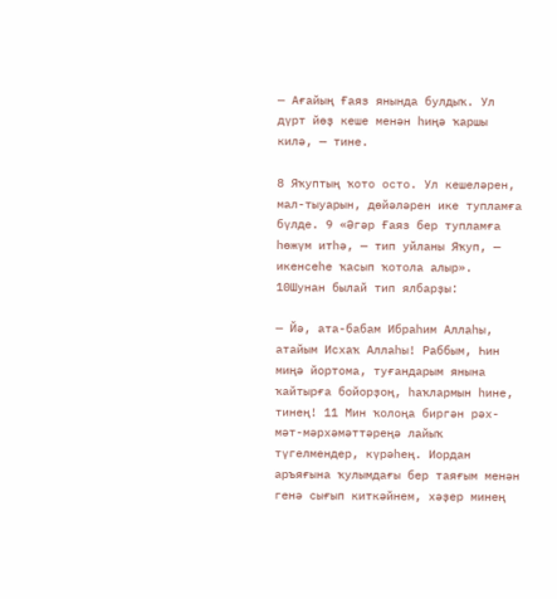— Ағайың Ғаяз янында булдыҡ. Ул дүрт йөҙ кеше менән һиңә ҡаршы килә, — тине.

8 Яҡуптың ҡото осто. Ул кешеләрен, мал-тыуарын, дөйәләрен ике тупламға бүлде. 9 «Әгәр Ғаяз бер тупламға һөжүм итһә, — тип уйланы Яҡуп, — икенсеһе ҡасып ҡотола алыр». 10Шунан былай тип ялбарҙы:

— Йә, ата-бабам Ибраһим Аллаһы, атайым Исхаҡ Аллаһы! Раббым, Һин миңә йортома, туғандарым янына ҡайтырға бойорҙоң, һаҡлармын һине, тинең! 11 Мин ҡолоңа биргән рәх-мәт-мәрхәмәттәреңә лайыҡ түгелмендер, күрәһең. Иордан аръяғына ҡулымдағы бер таяғым менән генә сығып киткәйнем, хәҙер минең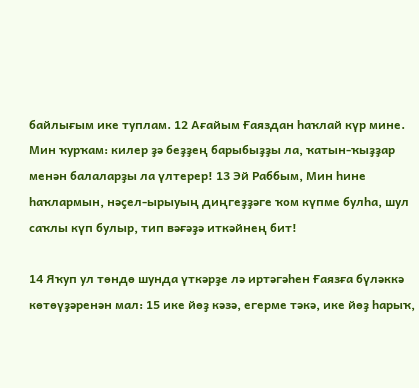байлығым ике туплам. 12 Ағайым Ғаяздан һаҡлай күр мине. Мин ҡурҡам: килер ҙә беҙҙең барыбыҙҙы ла, ҡатын-ҡыҙҙар менән балаларҙы ла үлтерер! 13 Эй Раббым, Мин һине һаҡлармын, нәҫел-ырыуың диңгеҙҙәге ҡом күпме булһа, шул саҡлы күп булыр, тип вәғәҙә иткәйнең бит!

14 Яҡуп ул төндө шунда үткәрҙе лә иртәгәһен Ғаязға бүләккә көтөүҙәренән мал: 15 ике йөҙ кәзә, егерме тәкә, ике йөҙ һарыҡ,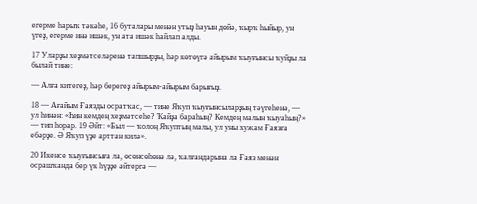егерме һарыҡ тәкәһе, 16 буталары менән утыҙ һауын дөйә, ҡырҡ һыйыр, ун үгеҙ, егерме инә ишәк, ун ата ишәк һайлап алды.

17 Уларҙы хеҙмәтселәренә тапшырҙы, һәр көтөүгә айырым ҡыуғынсы ҡуйҙы ла былай тине:

— Алға китегеҙ, һәр берегеҙ айырым-айырым барығыҙ.

18 — Ағайым Ғаязды осратҡас, — тине Яҡуп ҡыуғынсыларҙың тәүгеһенә, — ул һинән: «Һин кемдең хеҙмәтсеһе? Ҡайҙа бараһың? Кемдең малын ҡыуаһың?» — тип һорар. 19 Әйт: «Был — ҡолоң Яҡуптың малы, ул уны хужам Ғаязға ебәрҙе. Ә Яҡуп үҙе арттан килә».

20 Икенсе ҡыуғынсыға ла, өсөнсөһөнә лә, ҡалғандарына ла Ғаяз менән осрашҡанда бер үк һүҙҙе әйтергә —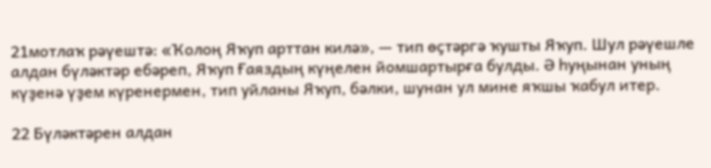21мотлаҡ рәүештә: «Ҡолоң Яҡуп арттан килә», — тип өҫтәргә ҡушты Яҡуп. Шул рәүешле алдан бүләктәр ебәреп, Яҡуп Ғаяздың күңелен йомшартырға булды. Ә һуңынан уның күҙенә үҙем күренермен, тип уйланы Яҡуп, бәлки, шунан ул мине яҡшы ҡабул итер.

22 Бүләктәрен алдан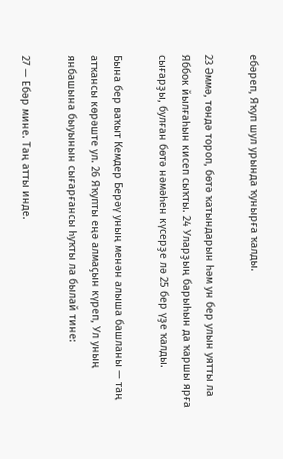ебәреп, Яҡуп шул урында ҡунырға ҡалды.

23 Әммә, төндә тороп, бөтә ҡатындарын һәм ун бер улын уятты ла Яббок йылғаһын кисеп сыҡты. 24 Уларҙың барыһын да ҡаршы ярға сығарҙы, булған бөтә нәмәһен күсерҙе лә 25 бер үҙе ҡалды.

Бына бер ваҡыт Кемдер Берәү уның менән алыша башланы — таң атҡансы көрәште ул. 26 Яҡупты еңә алмаҫын күреп, Ул уның янбашына быуынын сығарғансы һуҡты ла былай тине:

27 — Ебәр мине. Таң атты инде.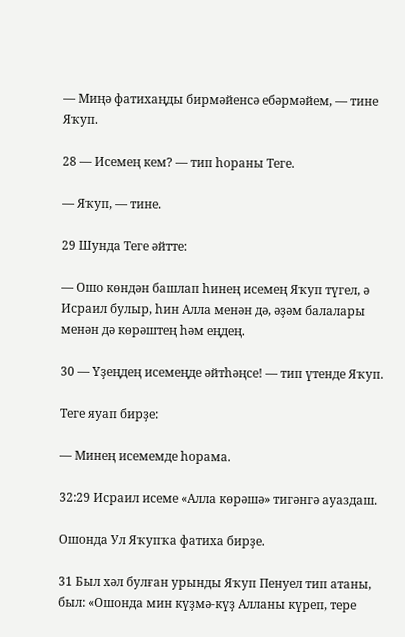— Миңә фатихаңды бирмәйенсә ебәрмәйем, — тине Яҡуп.

28 — Исемең кем? — тип һораны Теге.

— Яҡуп, — тине.

29 Шунда Теге әйтте:

— Ошо көндән башлап һинең исемең Яҡуп түгел, ә Исраил булыр, һин Алла менән дә, әҙәм балалары менән дә көрәштең һәм еңдең.

30 — Үҙеңдең исемеңде әйтһәңсе! — тип үтенде Яҡуп.

Теге яуап бирҙе:

— Минең исемемде һорама.

32:29 Исраил исеме «Алла көрәшә» тигәнгә ауаздаш.

Ошонда Ул Яҡупҡа фатиха бирҙе.

31 Был хәл булған урынды Яҡуп Пенуел тип атаны, был: «Ошонда мин күҙмә-күҙ Алланы күреп, тере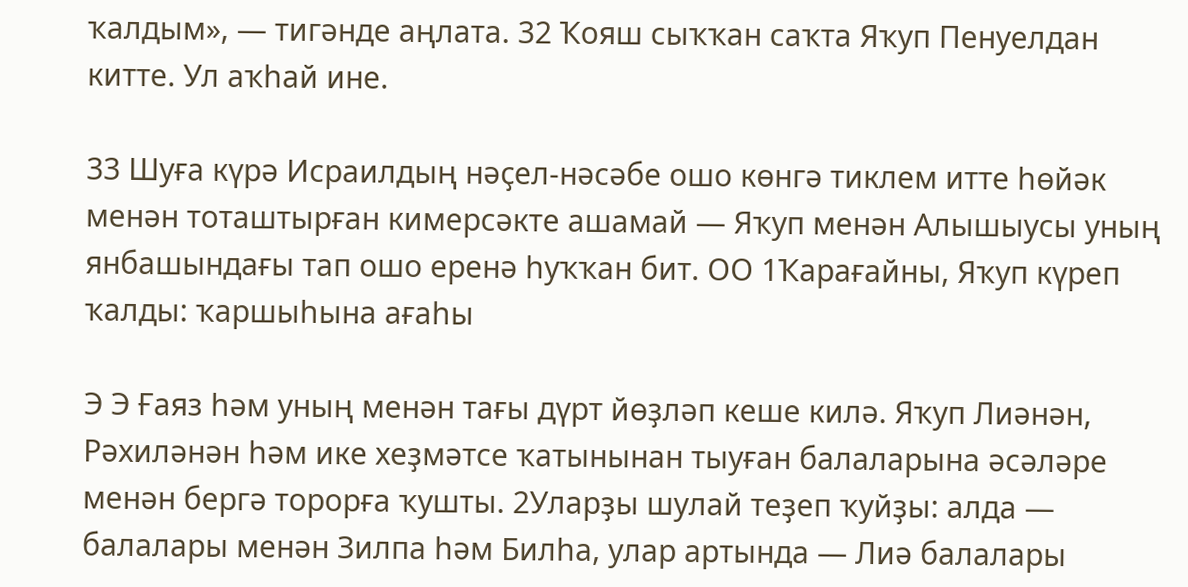ҡалдым», — тигәнде аңлата. 32 Ҡояш сыҡҡан саҡта Яҡуп Пенуелдан китте. Ул аҡһай ине.

33 Шуға күрә Исраилдың нәҫел-нәсәбе ошо көнгә тиклем итте һөйәк менән тоташтырған кимерсәкте ашамай — Яҡуп менән Алышыусы уның янбашындағы тап ошо еренә һуҡҡан бит. ОО 1Ҡарағайны, Яҡуп күреп ҡалды: ҡаршыһына ағаһы

Э Э Ғаяз һәм уның менән тағы дүрт йөҙләп кеше килә. Яҡуп Лиәнән, Рәхиләнән һәм ике хеҙмәтсе ҡатынынан тыуған балаларына әсәләре менән бергә торорға ҡушты. 2Уларҙы шулай теҙеп ҡуйҙы: алда — балалары менән Зилпа һәм Билһа, улар артында — Лиә балалары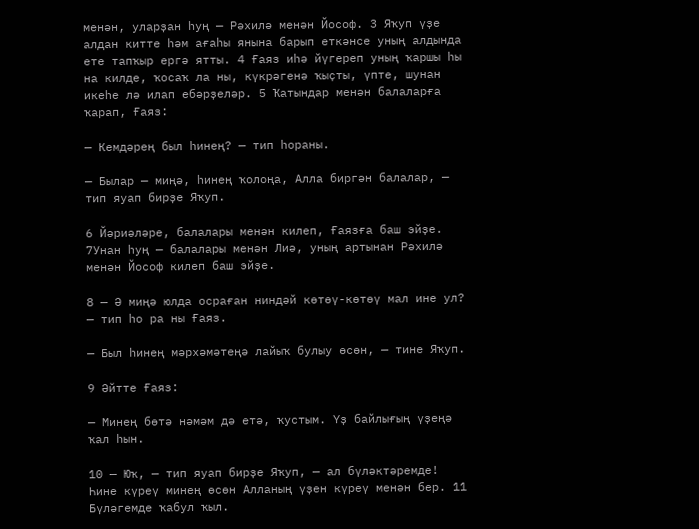менән, уларҙан һуң — Рәхилә менән Йософ. 3 Яҡуп үҙе алдан китте һәм ағаһы янына барып еткәнсе уның алдында ете тапҡыр ергә ятты. 4 Ғаяз иһә йүгереп уның ҡаршы һы на килде, ҡосаҡ ла ны, күкрәгенә ҡыҫты, үпте, шунан икеһе лә илап ебәрҙеләр. 5 Ҡатындар менән балаларға ҡарап, Ғаяз:

— Кемдәрең был һинең? — тип һораны.

— Былар — миңә, һинең ҡолоңа, Алла биргән балалар, — тип яуап бирҙе Яҡуп.

6 Йәриәләре, балалары менән килеп, Ғаязға баш эйҙе. 7Унан һуң — балалары менән Лиә, уның артынан Рәхилә менән Йософ килеп баш эйҙе.

8 — Ә миңә юлда осраған ниндәй көтөү-көтөү мал ине ул? — тип һо ра ны Ғаяз.

— Был һинең мәрхәмәтеңә лайыҡ булыу өсөн, — тине Яҡуп.

9 Әйтте Ғаяз:

— Минең бөтә нәмәм дә етә, ҡустым. Үҙ байлығың үҙеңә ҡал һын.

10 — Юҡ, — тип яуап бирҙе Яҡуп, — ал бүләктәремде! Һине күреү минең өсөн Алланың үҙен күреү менән бер. 11 Бүләгемде ҡабул ҡыл.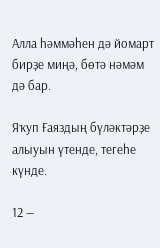Алла һәммәһен дә йомарт бирҙе миңә, бөтә нәмәм дә бар.

Яҡуп Ғаяздың бүләктәрҙе алыуын үтенде, тегеһе күнде.

12 —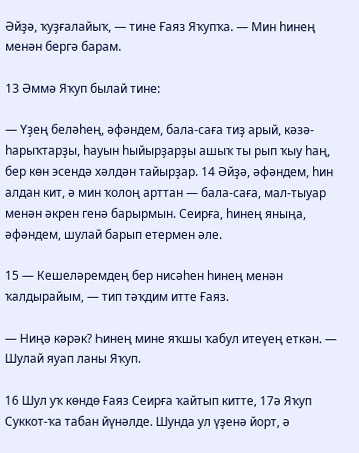Әйҙә, ҡуҙғалайыҡ, — тине Ғаяз Яҡупҡа. — Мин һинең менән бергә барам.

13 Әммә Яҡуп былай тине:

— Үҙең беләһең, әфәндем, бала-саға тиҙ арый, кәзә-һарыҡтарҙы, һауын һыйырҙарҙы ашыҡ ты рып ҡыу һаң, бер көн эсендә хәлдән тайырҙар. 14 Әйҙә, әфәндем, һин алдан кит, ә мин ҡолоң арттан — бала-саға, мал-тыуар менән әкрен генә барырмын. Сеирға, һинең яныңа, әфәндем, шулай барып етермен әле.

15 — Кешеләремдең бер нисәһен һинең менән ҡалдырайым, — тип тәҡдим итте Ғаяз.

— Ниңә кәрәк? Һинең мине яҡшы ҡабул итеүең еткән. — Шулай яуап ланы Яҡуп.

16 Шул уҡ көндө Ғаяз Сеирға ҡайтып китте, 17ә Яҡуп Суккот-ҡа табан йүнәлде. Шунда ул үҙенә йорт, ә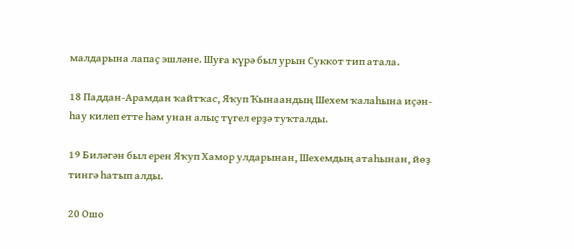малдарына лапаҫ эшләне. Шуға күрә был урын Суккот тип атала.

18 Паддан-Арамдан ҡайтҡас, Яҡуп Ҡынаандың Шехем ҡалаһына иҫән-һау килеп етте һәм унан алыҫ түгел ерҙә туҡталды.

19 Биләгән был ерен Яҡуп Хамор улдарынан, Шехемдың атаһынан, йөҙ тингә һатып алды.

20 Ошо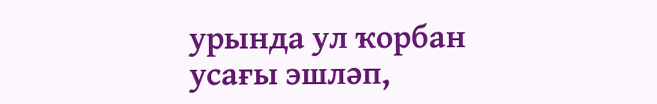урында ул ҡорбан усағы эшләп,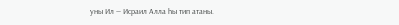уны Ил — Исраил Алла һы тип атаны.